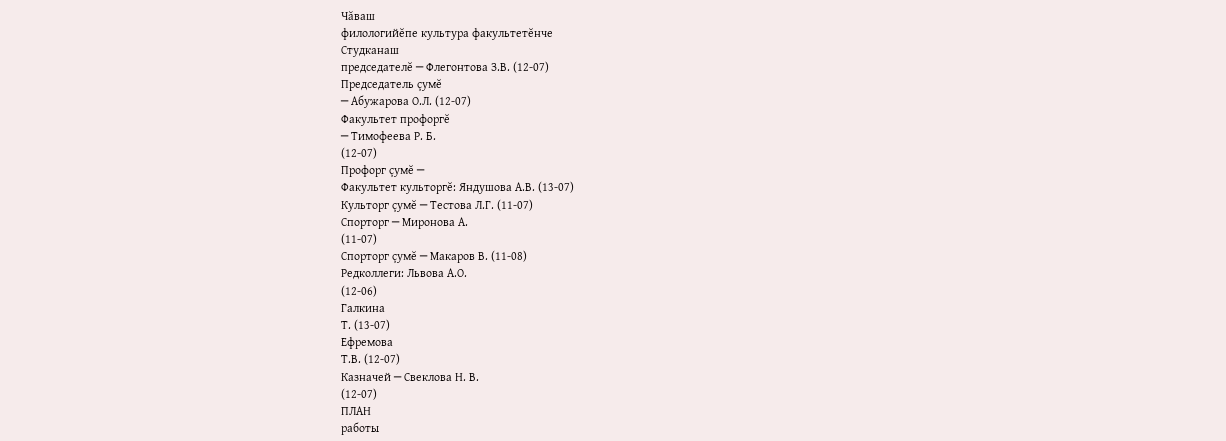Чăваш
филологийĕпе культура факультетĕнче
Студканаш
председателĕ ─ Флегонтова З.В. (12-07)
Председатель çумĕ
─ Абужарова О.Л. (12-07)
Факультет профоргĕ
─ Тимофеева Р. Б.
(12-07)
Профорг çумĕ ─
Факультет культоргĕ: Яндушова А.В. (13-07)
Культорг çумĕ ─ Тестова Л.Г. (11-07)
Спорторг ─ Миронова А.
(11-07)
Спорторг çумĕ ─ Макаров В. (11-08)
Редколлеги: Львова А.О.
(12-06)
Галкина
Т. (13-07)
Ефремова
Т.В. (12-07)
Казначей ─ Свеклова Н. В.
(12-07)
ПЛАН
работы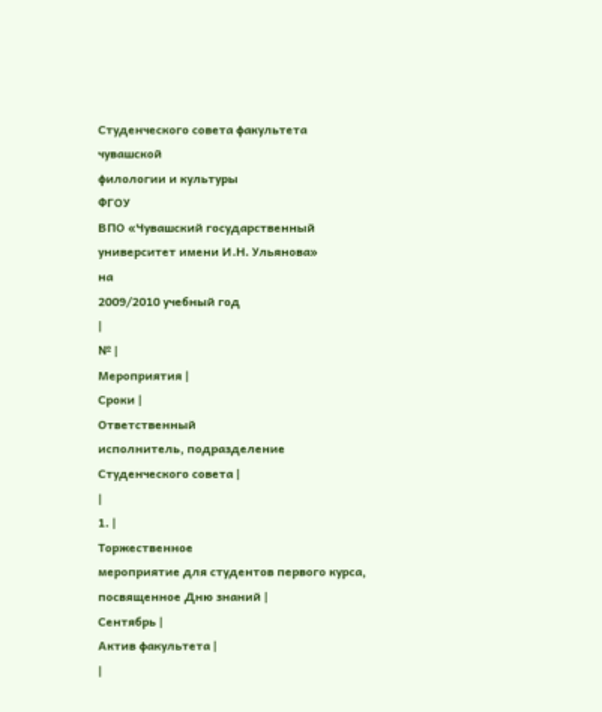Студенческого совета факультета чувашской
филологии и культуры
ФГОУ
ВПО «Чувашский государственный
университет имени И.Н. Ульянова»
на
2009/2010 учебный год
|
№ |
Мероприятия |
Сроки |
Ответственный
исполнитель, подразделение
Студенческого совета |
|
1. |
Торжественное
мероприятие для студентов первого курса,
посвященное Дню знаний |
Сентябрь |
Актив факультета |
|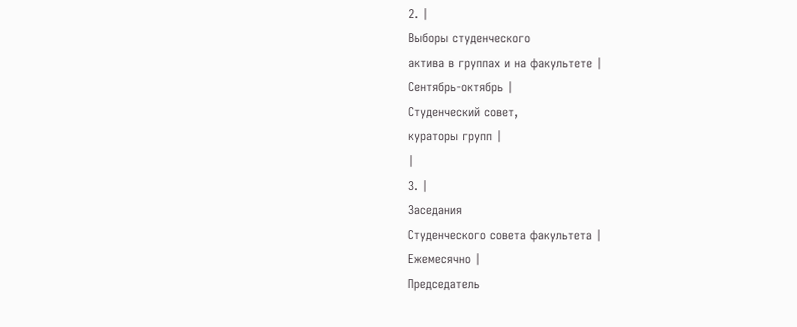2. |
Выборы студенческого
актива в группах и на факультете |
Сентябрь-октябрь |
Студенческий совет,
кураторы групп |
|
3. |
Заседания
Студенческого совета факультета |
Ежемесячно |
Председатель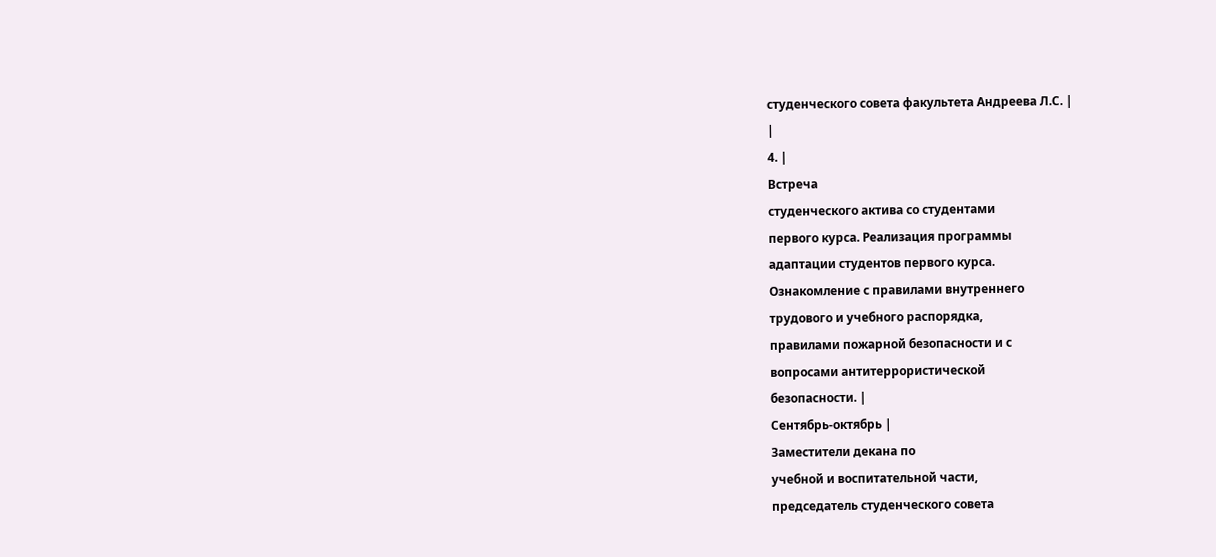студенческого совета факультета Андреева Л.С. |
|
4. |
Встреча
студенческого актива со студентами
первого курса. Реализация программы
адаптации студентов первого курса.
Ознакомление с правилами внутреннего
трудового и учебного распорядка,
правилами пожарной безопасности и с
вопросами антитеррористической
безопасности. |
Сентябрь-октябрь |
Заместители декана по
учебной и воспитательной части,
председатель студенческого совета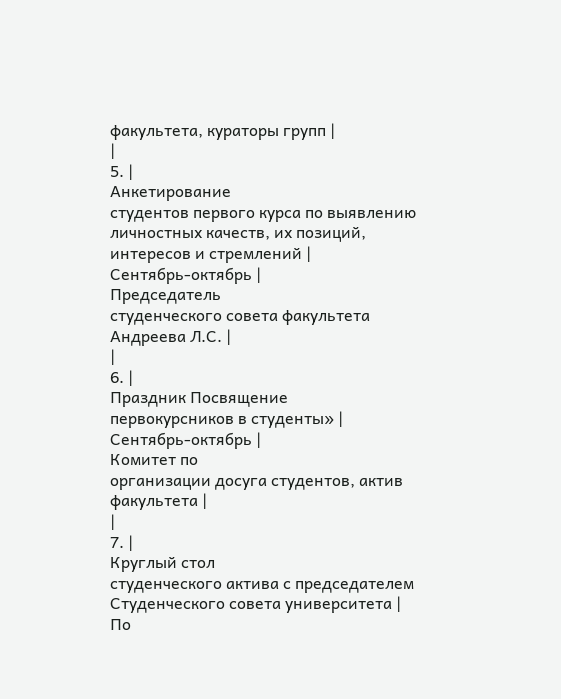факультета, кураторы групп |
|
5. |
Анкетирование
студентов первого курса по выявлению
личностных качеств, их позиций,
интересов и стремлений |
Сентябрь-октябрь |
Председатель
студенческого совета факультета
Андреева Л.С. |
|
6. |
Праздник Посвящение
первокурсников в студенты» |
Сентябрь-октябрь |
Комитет по
организации досуга студентов, актив
факультета |
|
7. |
Круглый стол
студенческого актива с председателем
Студенческого совета университета |
По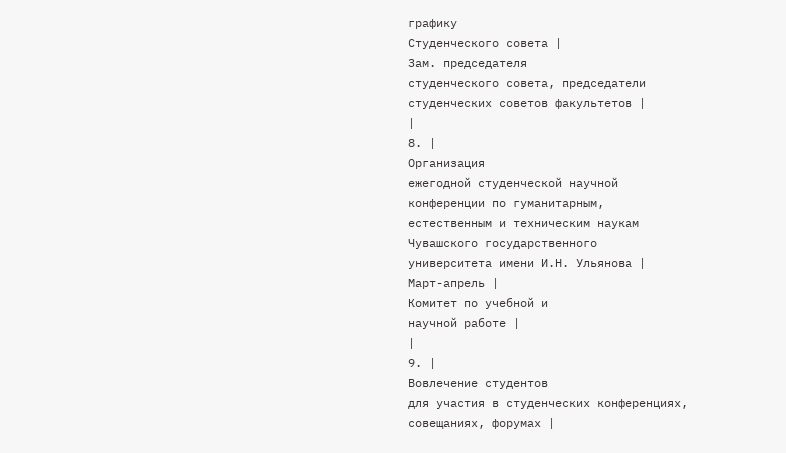графику
Студенческого совета |
Зам. председателя
студенческого совета, председатели
студенческих советов факультетов |
|
8. |
Организация
ежегодной студенческой научной
конференции по гуманитарным,
естественным и техническим наукам
Чувашского государственного
университета имени И.Н. Ульянова |
Март-апрель |
Комитет по учебной и
научной работе |
|
9. |
Вовлечение студентов
для участия в студенческих конференциях,
совещаниях, форумах |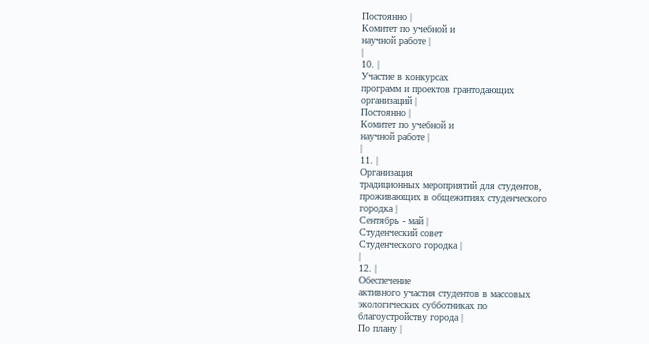Постоянно |
Комитет по учебной и
научной работе |
|
10. |
Участие в конкурсах
программ и проектов грантодающих
организаций |
Постоянно |
Комитет по учебной и
научной работе |
|
11. |
Организация
традиционных мероприятий для студентов,
проживающих в общежитиях студенческого
городка |
Сентябрь - май |
Студенческий совет
Студенческого городка |
|
12. |
Обеспечение
активного участия студентов в массовых
экологических субботниках по
благоустройству города |
По плану |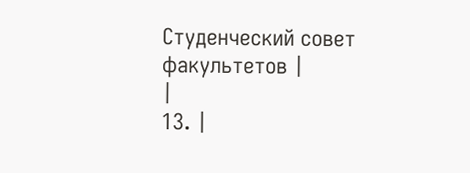Студенческий совет
факультетов |
|
13. |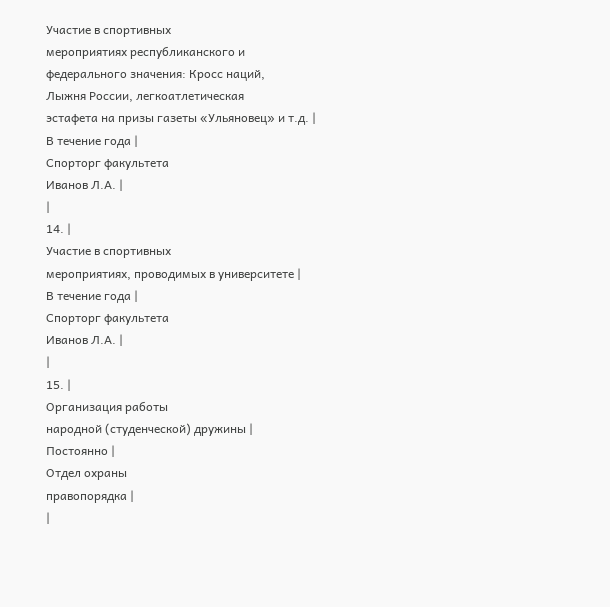Участие в спортивных
мероприятиях республиканского и
федерального значения: Кросс наций,
Лыжня России, легкоатлетическая
эстафета на призы газеты «Ульяновец» и т.д. |
В течение года |
Спорторг факультета
Иванов Л.А. |
|
14. |
Участие в спортивных
мероприятиях, проводимых в университете |
В течение года |
Спорторг факультета
Иванов Л.А. |
|
15. |
Организация работы
народной (студенческой) дружины |
Постоянно |
Отдел охраны
правопорядка |
|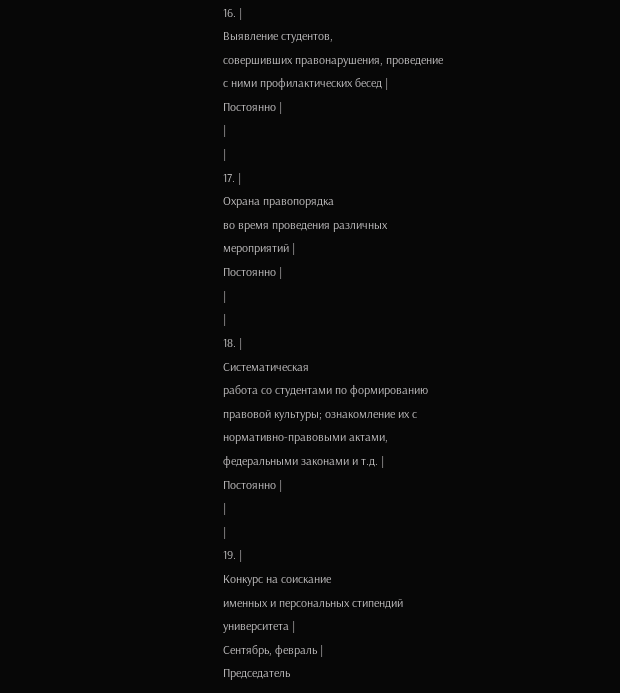16. |
Выявление студентов,
совершивших правонарушения, проведение
с ними профилактических бесед |
Постоянно |
|
|
17. |
Охрана правопорядка
во время проведения различных
мероприятий |
Постоянно |
|
|
18. |
Систематическая
работа со студентами по формированию
правовой культуры; ознакомление их с
нормативно-правовыми актами,
федеральными законами и т.д. |
Постоянно |
|
|
19. |
Конкурс на соискание
именных и персональных стипендий
университета |
Сентябрь, февраль |
Председатель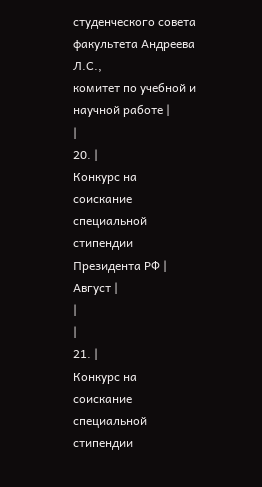студенческого совета факультета Андреева Л.С.,
комитет по учебной и научной работе |
|
20. |
Конкурс на соискание
специальной стипендии Президента РФ |
Август |
|
|
21. |
Конкурс на соискание
специальной стипендии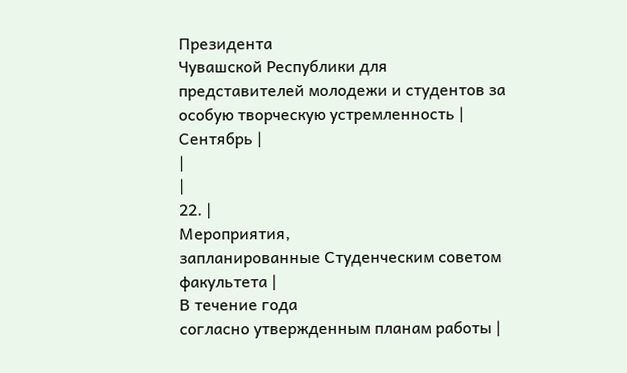Президента
Чувашской Республики для
представителей молодежи и студентов за
особую творческую устремленность |
Сентябрь |
|
|
22. |
Мероприятия,
запланированные Студенческим советом
факультета |
В течение года
согласно утвержденным планам работы |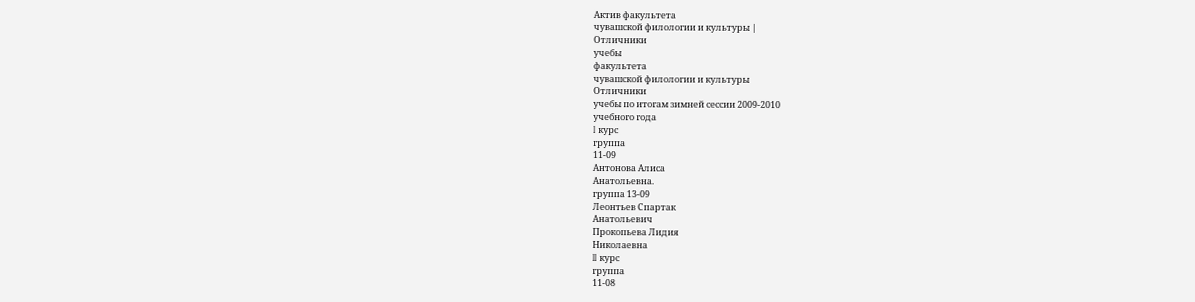Актив факультета
чувашской филологии и культуры |
Отличники
учебы
факультета
чувашской филологии и культуры
Отличники
учебы по итогам зимней сессии 2009-2010
учебного года
I курс
группа
11-09
Антонова Алиса
Анатольевна.
группа 13-09
Леонтьев Спартак
Анатольевич
Прокопьева Лидия
Николаевна
II курс
группа
11-08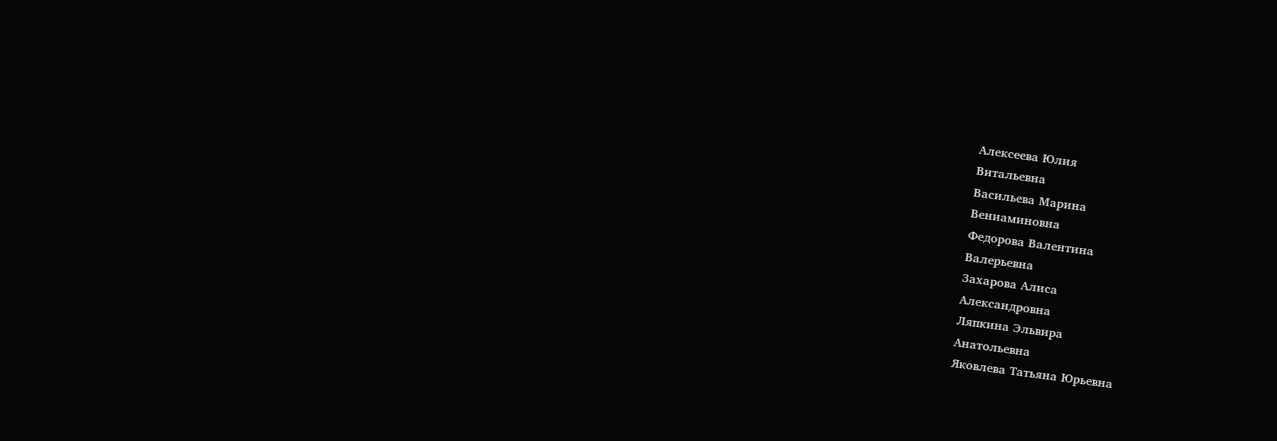Алексеева Юлия
Витальевна
Васильева Марина
Вениаминовна
Федорова Валентина
Валерьевна
Захарова Алиса
Александровна
Ляпкина Эльвира
Анатольевна
Яковлева Татьяна Юрьевна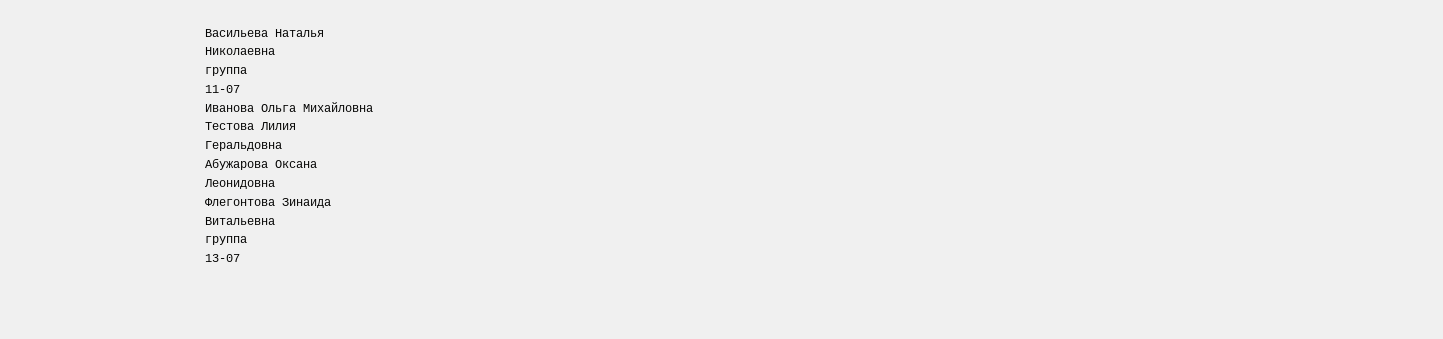Васильева Наталья
Николаевна
группа
11-07
Иванова Ольга Михайловна
Тестова Лилия
Геральдовна
Абужарова Оксана
Леонидовна
Флегонтова Зинаида
Витальевна
группа
13-07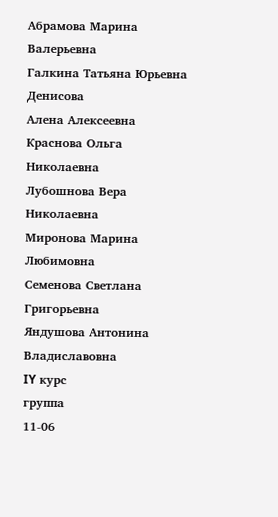Абрамова Марина
Валерьевна
Галкина Татьяна Юрьевна
Денисова
Алена Алексеевна
Краснова Ольга
Николаевна
Лубошнова Вера
Николаевна
Миронова Марина
Любимовна
Семенова Светлана
Григорьевна
Яндушова Антонина
Владиславовна
IY курс
группа
11-06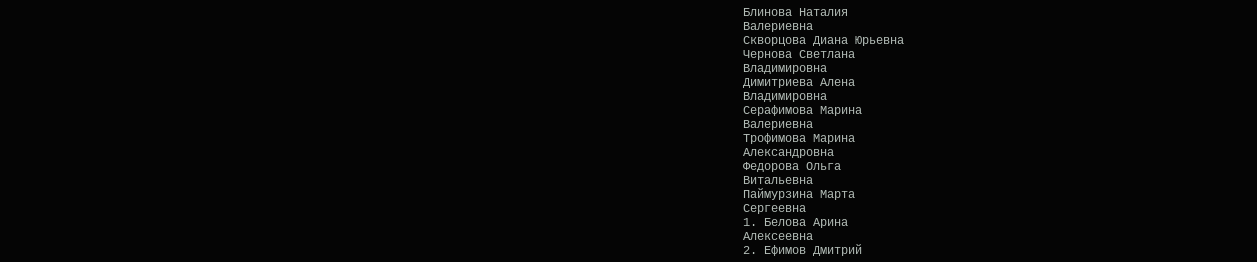Блинова Наталия
Валериевна
Скворцова Диана Юрьевна
Чернова Светлана
Владимировна
Димитриева Алена
Владимировна
Серафимова Марина
Валериевна
Трофимова Марина
Александровна
Федорова Ольга
Витальевна
Паймурзина Марта
Сергеевна
1. Белова Арина
Алексеевна
2. Ефимов Дмитрий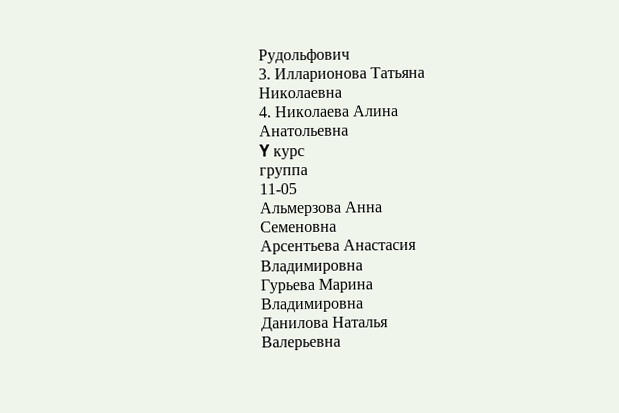Рудольфович
3. Илларионова Татьяна
Николаевна
4. Николаева Алина
Анатольевна
Y курс
группа
11-05
Альмерзова Анна
Семеновна
Арсентьева Анастасия
Владимировна
Гурьева Марина
Владимировна
Данилова Наталья
Валерьевна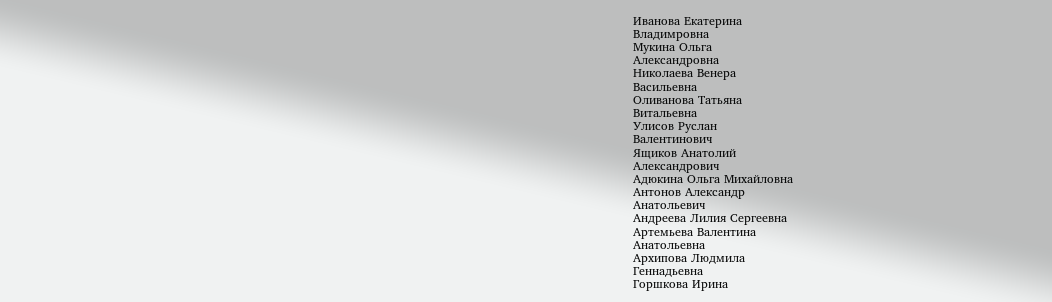Иванова Екатерина
Владимровна
Мукина Ольга
Александровна
Николаева Венера
Васильевна
Оливанова Татьяна
Витальевна
Улисов Руслан
Валентинович
Ящиков Анатолий
Александрович
Адюкина Ольга Михайловна
Антонов Александр
Анатольевич
Андреева Лилия Сергеевна
Артемьева Валентина
Анатольевна
Архипова Людмила
Геннадьевна
Горшкова Ирина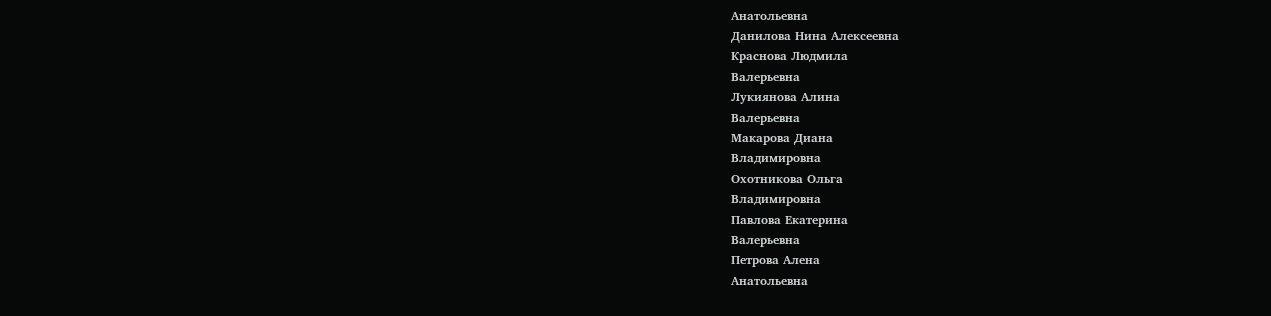Анатольевна
Данилова Нина Алексеевна
Краснова Людмила
Валерьевна
Лукиянова Алина
Валерьевна
Макарова Диана
Владимировна
Охотникова Ольга
Владимировна
Павлова Екатерина
Валерьевна
Петрова Алена
Анатольевна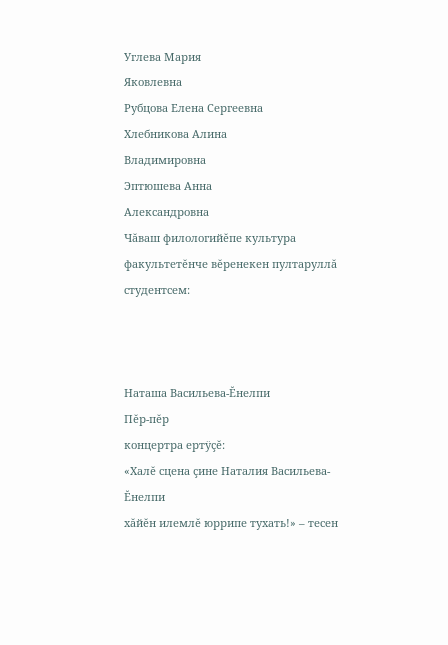Углева Мария
Яковлевна
Рубцова Елена Сергеевна
Хлебникова Алина
Владимировна
Эптюшева Анна
Александровна
Чăваш филологийĕпе культура факультетĕнче вĕренекен пултаруллă студентсем:



Наташа Васильева-Ĕнелпи
Пĕр-пĕр
концертра ертÿçĕ:
«Халĕ сцена çине Наталия Васильева-Ĕнелпи
хăйĕн илемлĕ юррипе тухать!» – тесен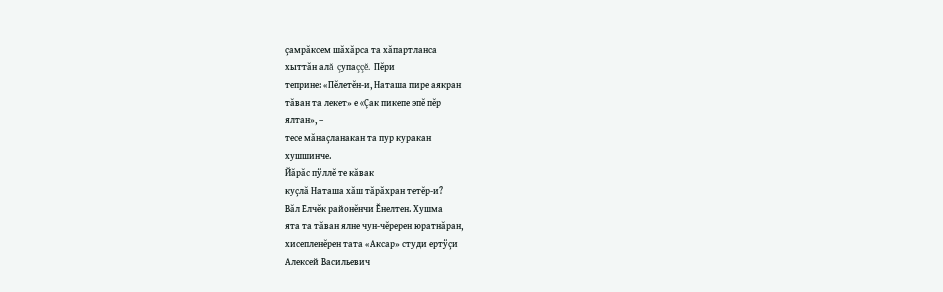çамрăксем шăхăрса та хăпартланса
хыттăн алă çупаççĕ. Пĕри
теприне: «Пĕлетĕн-и, Наташа пире аякран
тăван та лекет» е «Çак пикепе эпĕ пĕр
ялтан», –
тесе мăнаçланакан та пур куракан
хушшинче.
Йăрăс пÿллĕ те кăвак
куçлă Наташа хăш тăрăхран тетĕр-и?
Вăл Елчĕк районĕнчи Ĕнелтен. Хушма
ята та тăван ялне чун-чĕререн юратнăран,
хисепленĕрен тата «Аксар» студи ертÿçи
Алексей Васильевич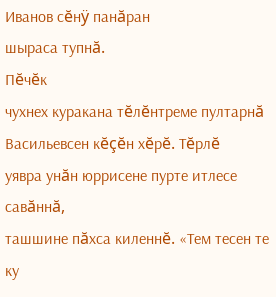Иванов сĕнÿ панăран
шыраса тупнă.
Пĕчĕк
чухнех куракана тĕлĕнтреме пултарнă
Васильевсен кĕçĕн хĕрĕ. Тĕрлĕ
уявра унăн юррисене пурте итлесе савăннă,
ташшине пăхса киленнĕ. «Тем тесен те ку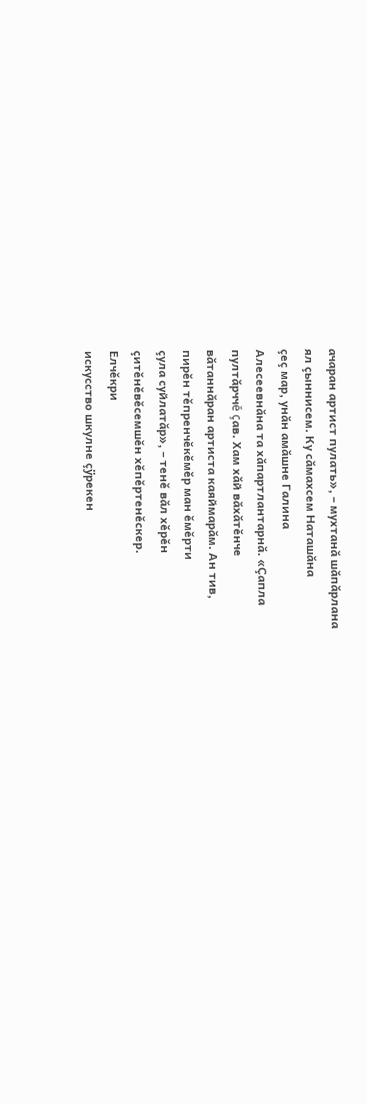ачаран артист пулать», – мухтанă шăпăрлана
ял çыннисем. Ку сăмахсем Наташăна
çеç мар, унăн амăшне Галина
Алесеевнăна та хăпартлантарнă. «Çапла
пултăрччĕ çав. Хам хăй вăхăтĕнче
вăтаннăран артиста каяймарăм. Ан тив,
пирĕн тĕпренчĕкĕмĕр ман ĕмĕрти
çула суйлатăр», – тенĕ вăл хĕрĕн
çитĕнĕвĕсемшĕн хĕпĕртенĕскер.
Елчĕкри
искусство шкулне çÿрекен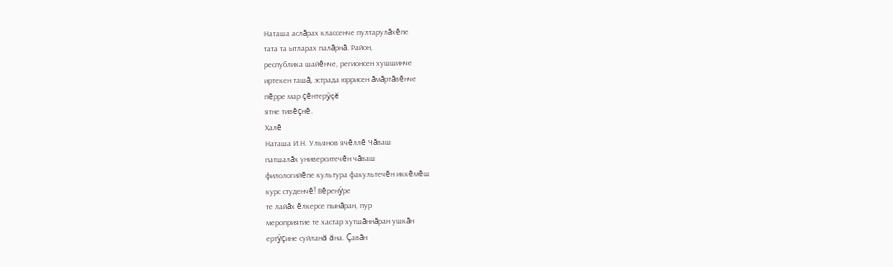Наташа аслăрах классенче пултарулăхĕпе
тата та ытларах палăрнă. Район,
республика шайĕнче, регионсен хушшинче
иртекен ташă, эстрада юррисен ăмăртăвĕнче
пĕрре мар çĕнтерÿçĕ
ятне тивĕçнĕ.
Халĕ
Наташа И.Н. Ульянов ячĕллĕ Чăваш
патшалăх университечĕн чăваш
филологийĕпе культура факультечĕн иккĕмĕш
курс студенчĕ! Вĕренÿре
те лайăх ĕлкерсе пынăран, пур
мероприятие те хастар хутшăннăран ушкăн
ертÿçине суйланă ăна. Çавăн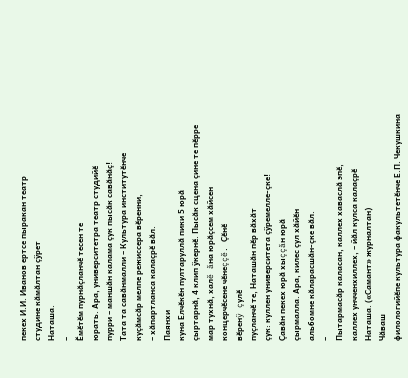пекех И.И. Иванов ертсе пыракан театр
студине кăмăлтан çÿрет
Наташа.
–
Ĕмĕтĕм пурнăçланчĕ тесен те
юрать. Ара, университетра театр студийĕ
пурри – маншăн калама çук пысăк савăнăç!
Тата та савăнмалли – Культура институтĕнче
куçăмсăр мелпе режиссера вĕренни,
– хăпартланса калаçрĕ вăл.
Паянхи
куна Елчĕкĕн пултаруллă пики 5 юрă
çыртарнă, 4 клип ÿкернĕ. Пысăк сцена çине те пĕрре
мар тухнă, халĕ ăна юрăçсем хăйсен
концерчĕсене чĕнеççĕ. Çĕнĕ
вĕренÿ çулĕ
пуçланчĕ те, Наташăн пĕр вăхăт
çук: куллен университета çÿремелле-çке!
Çавăн пекех юрă хыççăн юрă
çырмалла. Ара, килес çул хăйĕн
альбомне кăларасшăн-çке вăл.
–
Пытармасăр каласан, каллех хаваслă эпĕ,
каллех унчченхиллех, – йăл кулса калаçрĕ
Наташа. («Самант» журналтан)
Чăваш
филологийĕпе культура факультетĕнче Е.П. Чекушкина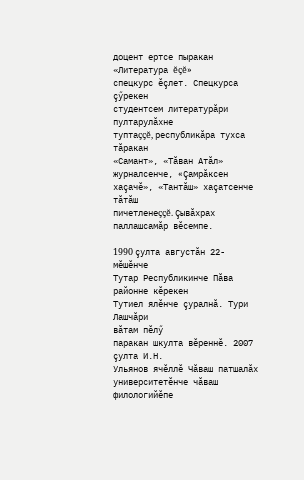доцент ертсе пыракан «Литература ĕçĕ»
спецкурс ĕçлет. Спецкурса çӳрекен
студентсем литературăри пултарулăхне
туптаççĕ, республикăра тухса тăракан
«Самант», «Тăван Атăл» журналсенче, «Çамрăксен
хаçачĕ», «Тантăш» хаçатсенче тăтăш
пичетленеççĕ. Çывăхрах
паллашсамăр вĕсемпе.

1990 çулта августăн 22-мĕшĕнче
Тутар Республикинче Пăва районне кĕрекен
Тутиел ялĕнче çуралнă. Тури Лашчăри
вăтам пĕлӳ
паракан шкулта вĕреннĕ. 2007 çулта И.Н.
Ульянов ячĕллĕ Чăваш патшалăх
университетĕнче чăваш филологийĕпе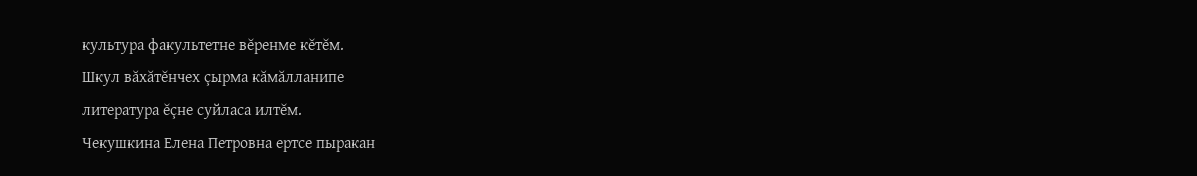культура факультетне вĕренме кĕтĕм.
Шкул вăхăтĕнчех çырма кăмăлланипе
литература ĕçне суйласа илтĕм.
Чекушкина Елена Петровна ертсе пыракан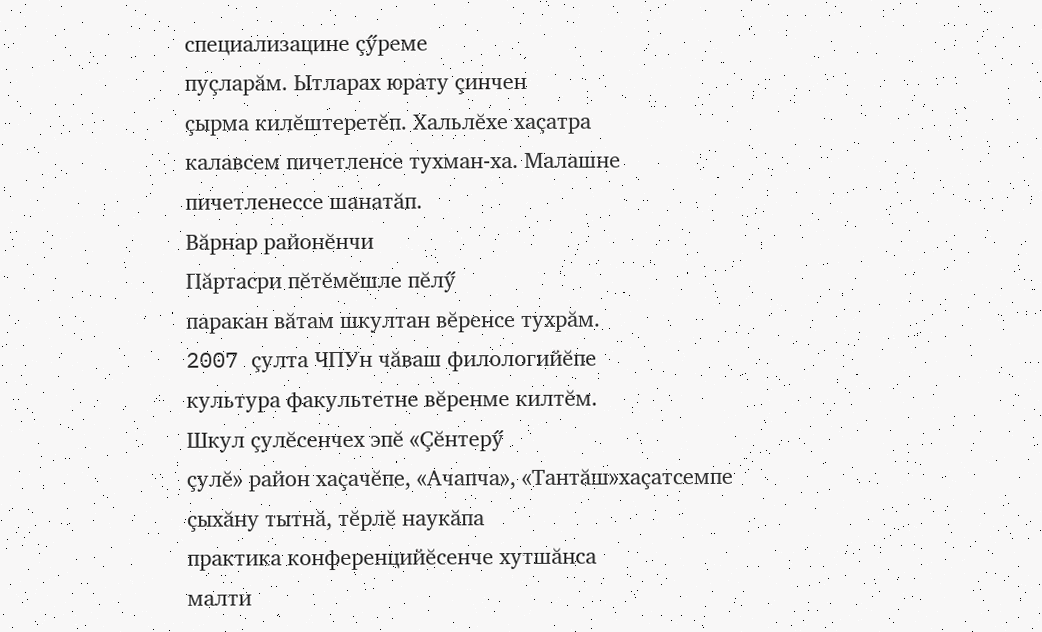специализацине çӳреме
пуçларăм. Ытларах юрату çинчен
çырма килĕштеретĕп. Хальлĕхе хаçатра
калавсем пичетленсе тухман-ха. Малашне
пичетленессе шанатăп.
Вăрнар районĕнчи
Пăртасри пĕтĕмĕшле пĕлӳ
паракан вăтам шкултан вĕренсе тухрăм.
2007 çулта ЧПУн чăваш филологийĕпе
культура факультетне вĕренме килтĕм.
Шкул çулĕсенчех эпĕ «Çĕнтерӳ
çулĕ» район хаçачĕпе, «Ачапча», «Тантăш»хаçатсемпе
çыхăну тытнă, тĕрлĕ наукăпа
практика конференцийĕсенче хутшăнса
малти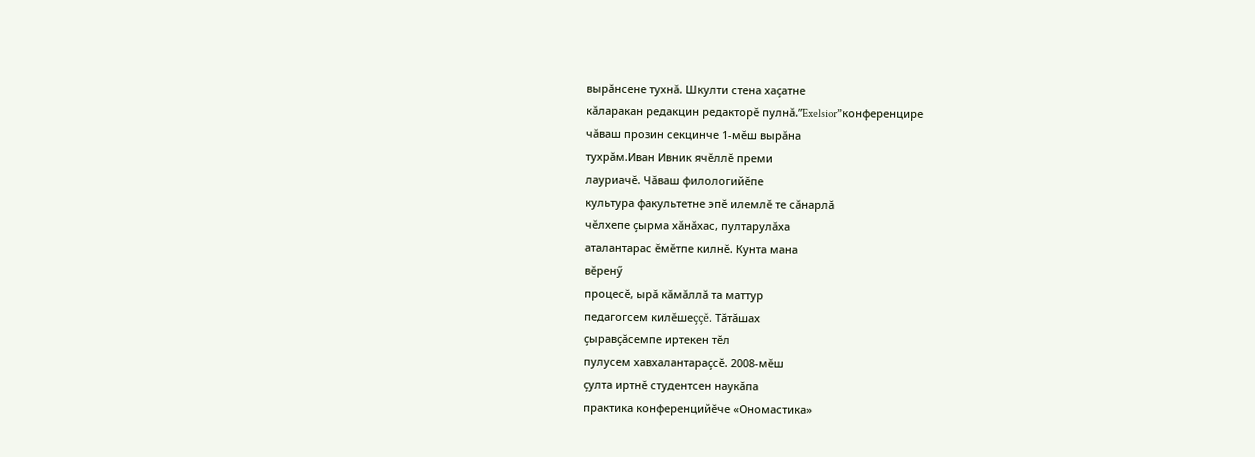вырăнсене тухнă. Шкулти стена хаçатне
кăларакан редакцин редакторĕ пулнă.”Exelsior”конференцире
чăваш прозин секцинче 1-мĕш вырăна
тухрăм.Иван Ивник ячĕллĕ преми
лауриачĕ. Чăваш филологийĕпе
культура факультетне эпĕ илемлĕ те сăнарлă
чĕлхепе çырма хăнăхас, пултарулăха
аталантарас ĕмĕтпе килнĕ. Кунта мана
вĕренӳ
процесĕ, ырă кăмăллă та маттур
педагогсем килĕшеççĕ. Тăтăшах
çыравçăсемпе иртекен тĕл
пулусем хавхалантараçсĕ. 2008-мĕш
çулта иртнĕ студентсен наукăпа
практика конференцийĕче «Ономастика»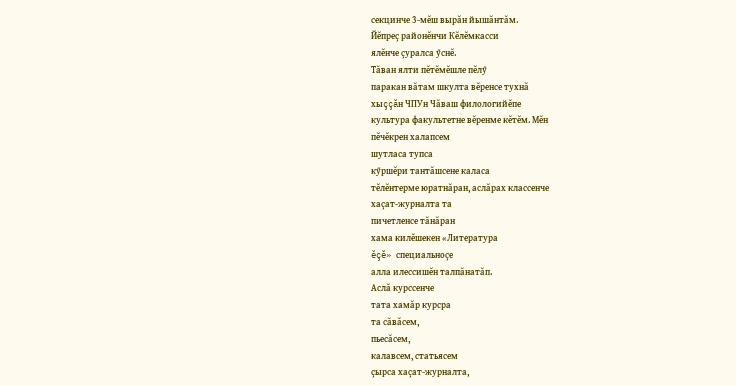секцинче 3-мĕш вырăн йышăнтăм.
Йĕпреç районĕнчи Кĕлĕмкасси
ялĕнче çуралса ӳснĕ.
Тăван ялти пĕтĕмĕшле пĕлӳ
паракан вăтам шкулта вĕренсе тухнă
хыççăн ЧПУн Чăваш филологийĕпе
культура факультетне вĕренме кĕтĕм. Мĕн
пĕчĕкрен халапсем
шутласа тупса
кӳршĕри тантăшсене каласа
тĕлĕнтерме юратнăран, аслăрах классенче
хаçат-журналта та
пичетленсе тăнăран
хама килĕшекен «Литература
ĕçĕ» специальноçе
алла илессишĕн талпăнатăп.
Аслă курссенче
тата хамăр курсра
та сăвăсем,
пьесăсем,
калавсем, статьясем
çырса хаçат-журналта,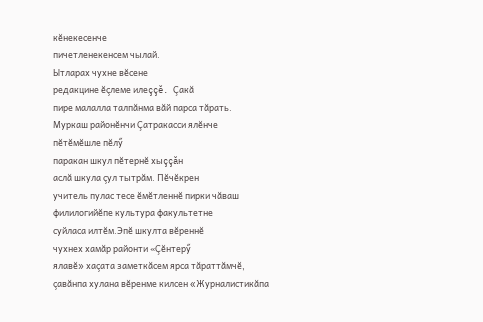кĕнекесенче
пичетленекенсем чылай.
Ытларах чухне вĕсене
редакцине ĕçлеме илеççĕ. Çакă
пире малалла талпăнма вăй парса тăрать.
Муркаш районĕнчи Çатракасси ялĕнче
пĕтĕмĕшле пĕлӳ
паракан шкул пĕтернĕ хыççăн
аслă шкула çул тытрăм. Пĕчĕкрен
учитель пулас тесе ĕмĕтленнĕ пирки чăваш
филилогийĕпе культура факультетне
суйласа илтĕм.Эпĕ шкулта вĕреннĕ
чухнех хамăр районти «Çĕнтерӳ
ялавĕ» хаçата заметкăсем ярса тăраттăмчĕ,
çавăнпа хулана вĕренме килсен «Журналистикăпа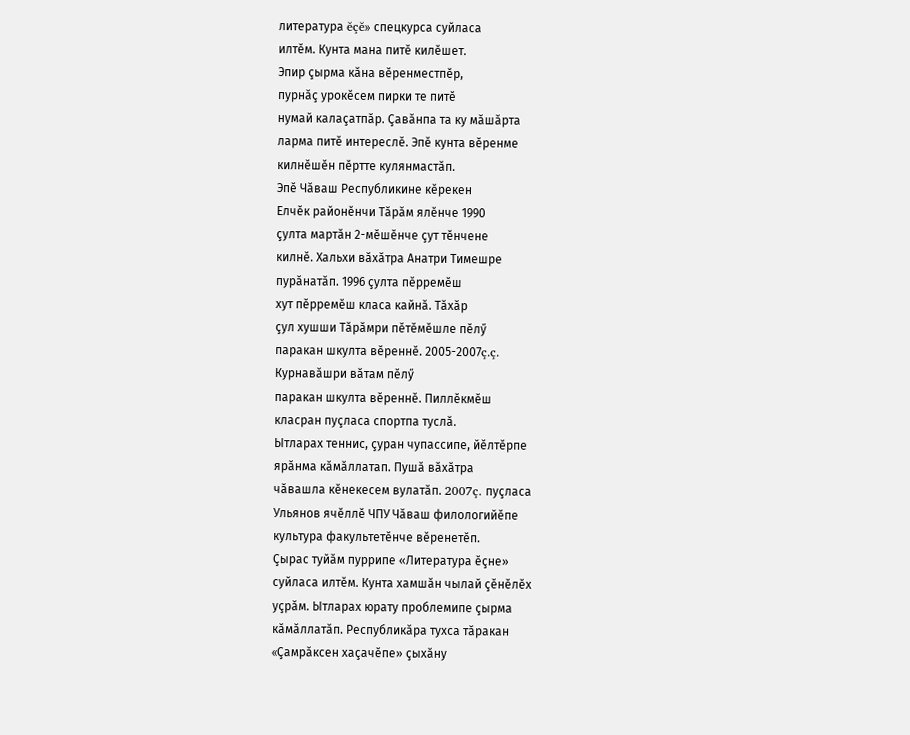литература ĕçĕ» спецкурса суйласа
илтĕм. Кунта мана питĕ килĕшет.
Эпир çырма кăна вĕренместпĕр,
пурнăç урокĕсем пирки те питĕ
нумай калаçатпăр. Çавăнпа та ку мăшăрта
ларма питĕ интереслĕ. Эпĕ кунта вĕренме
килнĕшĕн пĕртте кулянмастăп.
Эпĕ Чăваш Республикине кĕрекен
Елчĕк районĕнчи Тăрăм ялĕнче 1990
çулта мартăн 2-мĕшĕнче çут тĕнчене
килнĕ. Хальхи вăхăтра Анатри Тимешре
пурăнатăп. 1996 çулта пĕрремĕш
хут пĕрремĕш класа кайнă. Тăхăр
çул хушши Тăрăмри пĕтĕмĕшле пĕлӳ
паракан шкулта вĕреннĕ. 2005-2007ç.ç.
Курнавăшри вăтам пĕлӳ
паракан шкулта вĕреннĕ. Пиллĕкмĕш
класран пуçласа спортпа туслă.
Ытларах теннис, çуран чупассипе, йĕлтĕрпе
ярăнма кăмăллатап. Пушă вăхăтра
чăвашла кĕнекесем вулатăп. 2007ç. пуçласа
Ульянов ячĕллĕ ЧПУ Чăваш филологийĕпе
культура факультетĕнче вĕренетĕп.
Çырас туйăм пуррипе «Литература ĕçне»
суйласа илтĕм. Кунта хамшăн чылай çĕнĕлĕх
уçрăм. Ытларах юрату проблемипе çырма
кăмăллатăп. Республикăра тухса тăракан
«Çамрăксен хаçачĕпе» çыхăну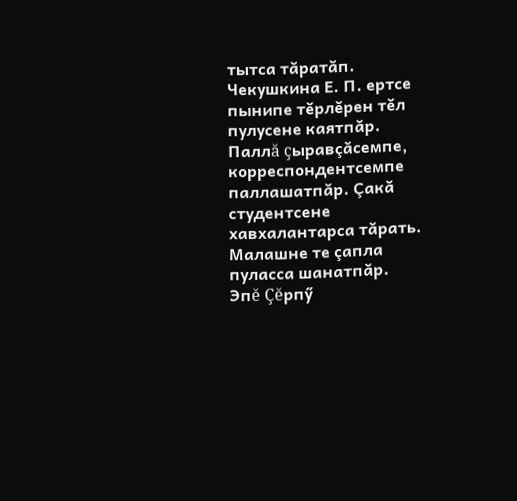тытса тăратăп. Чекушкина Е. П. ертсе
пынипе тĕрлĕрен тĕл пулусене каятпăр.
Паллă çыравçăсемпе,
корреспондентсемпе паллашатпăр. Çакă
студентсене хавхалантарса тăрать.
Малашне те çапла пуласса шанатпăр.
Эпĕ Çĕрпӳ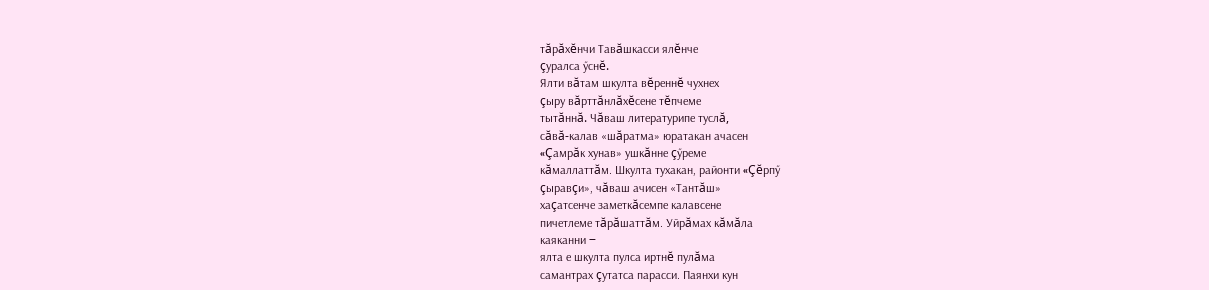тăрăхĕнчи Тавăшкасси ялĕнче
çуралса ӳснĕ.
Ялти вăтам шкулта вĕреннĕ чухнех
çыру вăрттăнлăхĕсене тĕпчеме
тытăннă. Чăваш литературипе туслă,
сăвă-калав «шăратма» юратакан ачасен
«Çамрăк хунав» ушкăнне çӳреме
кăмаллаттăм. Шкулта тухакан, районти «Çĕрпӳ
çыравçи», чăваш ачисен «Тантăш»
хаçатсенче заметкăсемпе калавсене
пичетлеме тăрăшаттăм. Уйрăмах кăмăла
каяканни ‒
ялта е шкулта пулса иртнĕ пулăма
самантрах çутатса парасси. Паянхи кун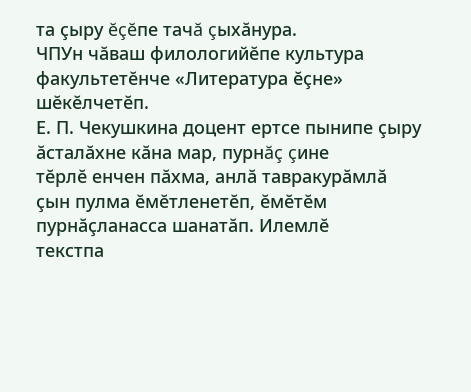та çыру ĕçĕпе тачă çыхăнура.
ЧПУн чăваш филологийĕпе культура
факультетĕнче «Литература ĕçне» шĕкĕлчетĕп.
Е. П. Чекушкина доцент ертсе пынипе çыру
ăсталăхне кăна мар, пурнăç çине
тĕрлĕ енчен пăхма, анлă тавракурăмлă
çын пулма ĕмĕтленетĕп, ĕмĕтĕм
пурнăçланасса шанатăп. Илемлĕ
текстпа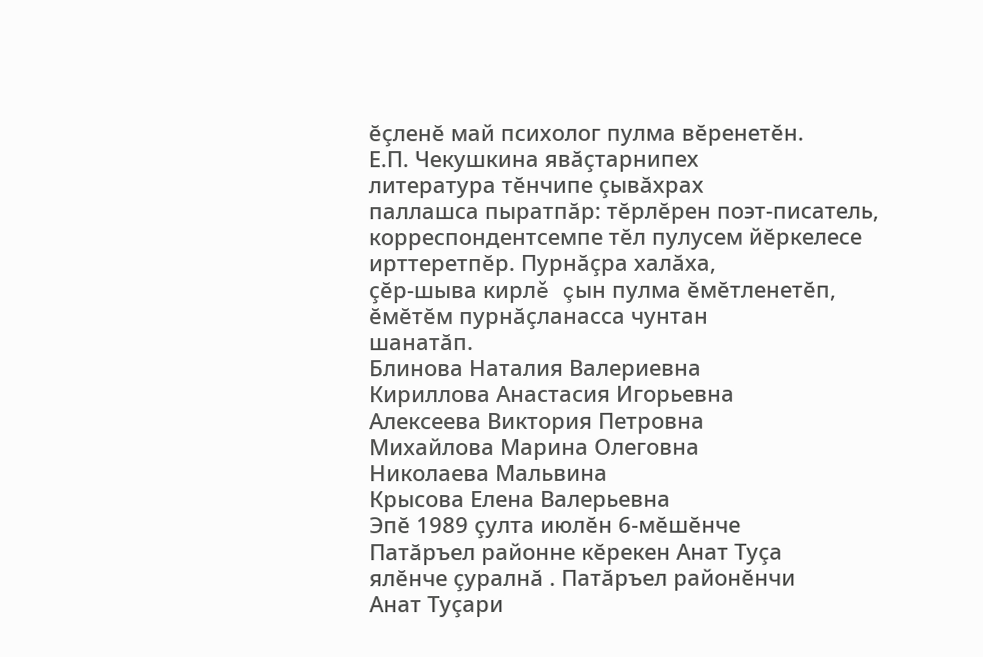ĕçленĕ май психолог пулма вĕренетĕн.
Е.П. Чекушкина явăçтарнипех
литература тĕнчипе çывăхрах
паллашса пыратпăр: тĕрлĕрен поэт-писатель,
корреспондентсемпе тĕл пулусем йĕркелесе
ирттеретпĕр. Пурнăçра халăха,
çĕр-шыва кирлĕ çын пулма ĕмĕтленетĕп,
ĕмĕтĕм пурнăçланасса чунтан
шанатăп.
Блинова Наталия Валериевна
Кириллова Анастасия Игорьевна
Алексеева Виктория Петровна
Михайлова Марина Олеговна
Николаева Мальвина
Крысова Елена Валерьевна
Эпĕ 1989 çулта июлĕн 6-мĕшĕнче
Патăръел районне кĕрекен Анат Туçа
ялĕнче çуралнă . Патăръел районĕнчи
Анат Туçари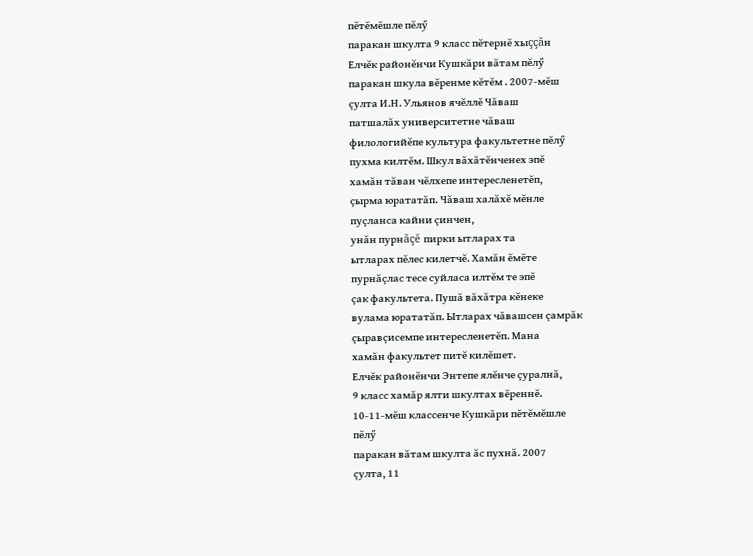пĕтĕмĕшле пĕлӳ
паракан шкулта 9 класс пĕтернĕ хыççăн
Елчĕк районĕнчи Кушкăри вăтам пĕлӳ
паракан шкула вĕренме кĕтĕм . 2007-мĕш
çулта И.Н. Ульянов ячĕллĕ Чăваш
патшалăх университетне чăваш
филологийĕпе культура факультетне пĕлӳ
пухма килтĕм. Шкул вăхăтĕнченех эпĕ
хамăн тăван чĕлхепе интересленетĕп,
çырма юрататăп. Чăваш халăхĕ мĕнле
пуçланса кайни çинчен,
унăн пурнăçĕ пирки ытларах та
ытларах пĕлес килетчĕ. Хамăн ĕмĕте
пурнăçлас тесе суйласа илтĕм те эпĕ
çак факультета. Пушă вăхăтра кĕнеке
вулама юрататăп. Ытларах чăвашсен çамрăк
çыравçисемпе интересленетĕп. Мана
хамăн факультет питĕ килĕшет.
Елчĕк районĕнчи Энтепе ялĕнче çуралнă,
9 класс хамăр ялти шкултах вĕреннĕ.
10-11-мĕш классенче Кушкăри пĕтĕмĕшле
пĕлӳ
паракан вăтам шкулта ăс пухнă. 2007
çулта, 11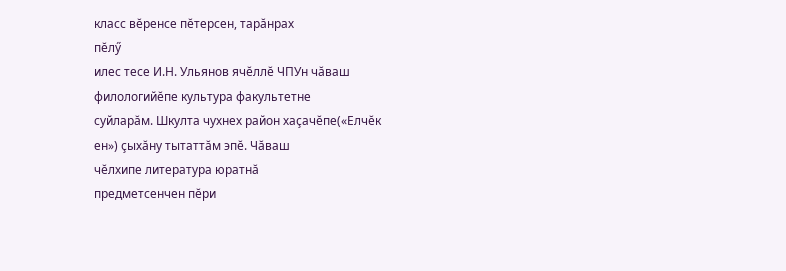класс вĕренсе пĕтерсен, тарăнрах
пĕлӳ
илес тесе И.Н. Ульянов ячĕллĕ ЧПУн чăваш
филологийĕпе культура факультетне
суйларăм. Шкулта чухнех район хаçачĕпе(«Елчĕк
ен») çыхăну тытаттăм эпĕ. Чăваш
чĕлхипе литература юратнă
предметсенчен пĕри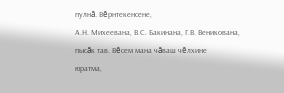пулнă. Вĕрнтекенсене,
А.Н. Михеевана, В.С. Бакинана, Г.В. Веникована,
пысăк тав. Вĕсем мана чăваш чĕлхине
юратма,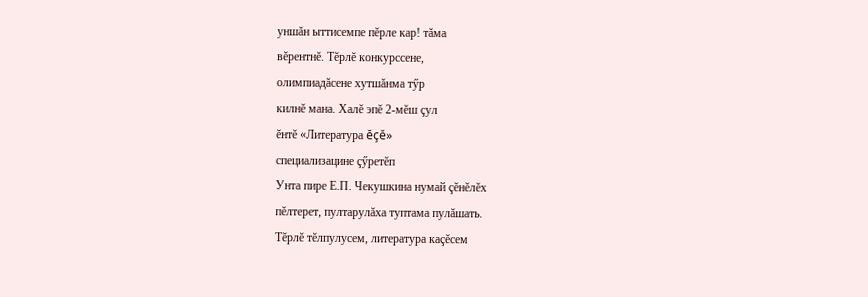уншăн ыттисемпе пĕрле кар! тăма
вĕрентнĕ. Тĕрлĕ конкурссене,
олимпиадăсене хутшăнма тӳр
килнĕ мана. Халĕ эпĕ 2-мĕш çул
ĕнтĕ «Литература ĕçĕ»
специализацине çӳретĕп
Унта пире Е.П. Чекушкина нумай çĕнĕлĕх
пĕлтерет, пултарулăха туптама пулăшать.
Тĕрлĕ тĕлпулусем, литература каçĕсем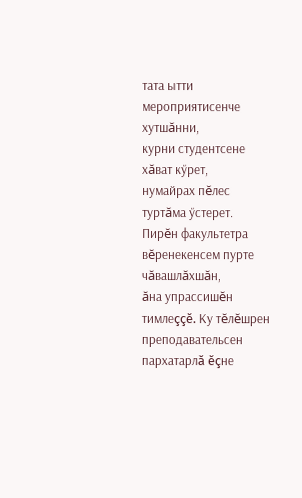тата ытти мероприятисенче хутшăнни,
курни студентсене хăват кӳрет,
нумайрах пĕлес туртăма ӳстерет.
Пирĕн факультетра вĕренекенсем пурте чăвашлăхшăн,
ăна упрассишĕн тимлеççĕ. Ку тĕлĕшрен
преподавательсен пархатарлă ĕçне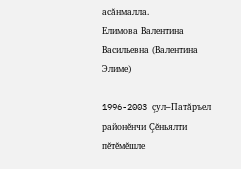асăнмалла.
Елимова Валентина
Васильевна (Валентина Элиме)

1996-2003 çул–Патăръел районĕнчи Çĕньялти
пĕтĕмĕшле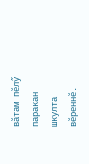вăтам пĕлӳ
паракан шкулта вĕреннĕ.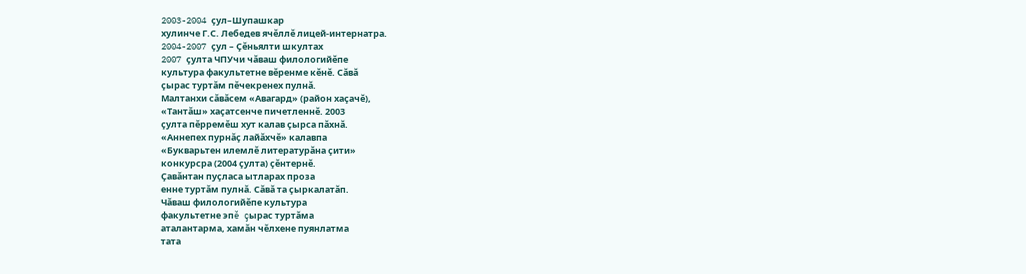2003-2004 çул–Шупашкар
хулинче Г.С. Лебедев ячĕллĕ лицей-интернатра.
2004-2007 çул – Çĕньялти шкултах
2007 çулта ЧПУчи чăваш филологийĕпе
культура факультетне вĕренме кĕнĕ. Сăвă
çырас туртăм пĕчекренех пулнă.
Малтанхи сăвăсем «Авагард» (район хаçачĕ),
«Тантăш» хаçатсенче пичетленнĕ. 2003
çулта пĕрремĕш хут калав çырса пăхнă.
«Аннепех пурнăç лайăхчĕ» калавпа
«Букварьтен илемлĕ литературăна çити»
конкурсра (2004 çулта) çĕнтернĕ.
Çавăнтан пуçласа ытларах проза
енне туртăм пулнă. Сăвă та çыркалатăп.
Чăваш филологийĕпе культура
факультетне эпĕ çырас туртăма
аталантарма, хамăн чĕлхене пуянлатма
тата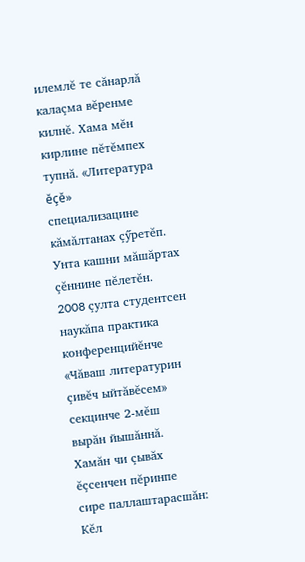илемлĕ те сăнарлă калаçма вĕренме
килнĕ. Хама мĕн кирлине пĕтĕмпех
тупнă. «Литература ĕçĕ»
специализацине кăмăлтанах çӳретĕп.
Унта кашни мăшăртах çĕннине пĕлетĕн.
2008 çулта студентсен наукăпа практика
конференцийĕнче «Чăваш литературин
çивĕч ыйтăвĕсем» секцинче 2-мĕш
вырăн йышăннă.
Хамăн чи çывăх ĕçсенчен пĕринпе
сире паллаштарасшăн:
Кĕл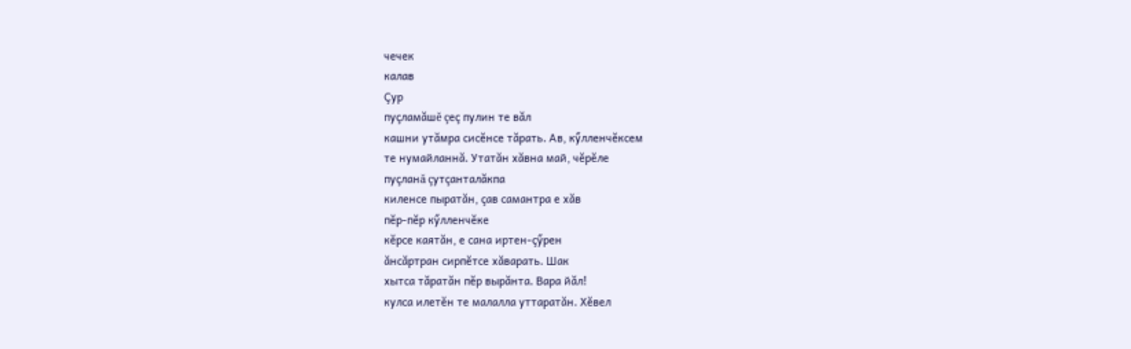чечек
калав
Çур
пуçламăшĕ çеç пулин те вăл
кашни утăмра сисĕнсе тăрать. Ав, кӳлленчĕксем
те нумайланнă. Утатăн хăвна май, чĕрĕле
пуçланă çутçанталăкпа
киленсе пыратăн, çав самантра е хăв
пĕр-пĕр кӳлленчĕке
кĕрсе каятăн, е сана иртен-çӳрен
ăнсăртран сирпĕтсе хăварать. Шак
хытса тăратăн пĕр вырăнта. Вара йăл!
кулса илетĕн те малалла уттаратăн. Хĕвел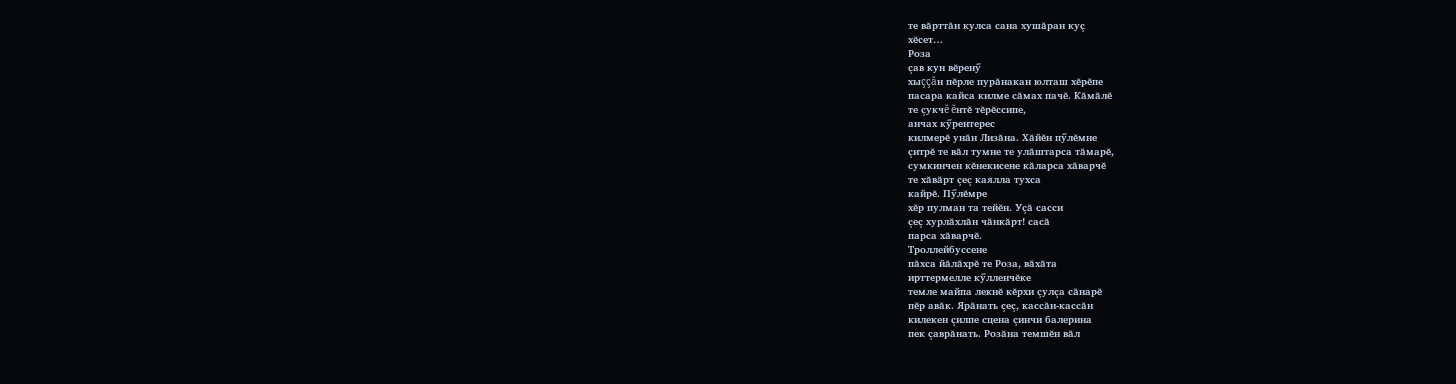те вăрттăн кулса сана хушăран куç
хĕсет…
Роза
çав кун вĕренӳ
хыççăн пĕрле пурăнакан юлташ хĕрĕпе
пасара кайса килме сăмах пачĕ. Кăмăлĕ
те çукчĕ ĕнтĕ тĕрĕссипе,
анчах кӳрентерес
килмерĕ унăн Лизăна. Хăйĕн пӳлĕмне
çитрĕ те вăл тумне те улăштарса тăмарĕ,
сумкинчен кĕнекисене кăларса хăварчĕ
те хăвăрт çеç каялла тухса
кайрĕ. Пӳлĕмре
хĕр пулман та тейĕн. Уçă сасси
çеç хурлăхлăн чăнкăрт! сасă
парса хăварчĕ.
Троллейбуссене
пăхса йăлăхрĕ те Роза, вăхăта
ирттермелле кӳлленчĕке
темле майпа лекнĕ кĕрхи çулçа сăнарĕ
пĕр авăк. Ярăнать çеç, кассăн-кассăн
килекен çилпе сцена çинчи балерина
пек çаврăнать. Розăна темшĕн вăл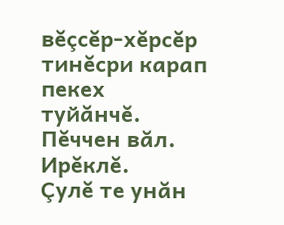вĕçсĕр-хĕрсĕр тинĕсри карап
пекех туйăнчĕ. Пĕччен вăл. Ирĕклĕ.
Çулĕ те унăн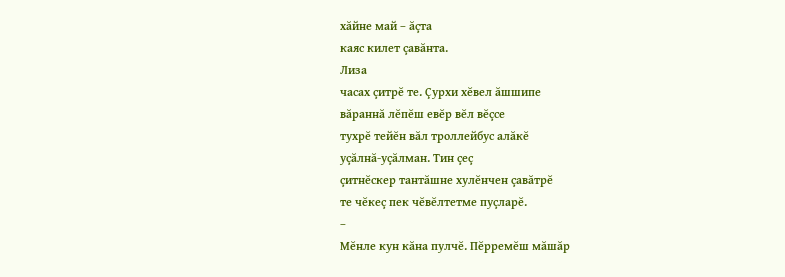хăйне май – ăçта
каяс килет çавăнта.
Лиза
часах çитрĕ те. Çурхи хĕвел ăшшипе
вăраннă лĕпĕш евĕр вĕл вĕçсе
тухрĕ тейĕн вăл троллейбус алăкĕ
уçăлнă-уçăлман. Тин çеç
çитнĕскер тантăшне хулĕнчен çавăтрĕ
те чĕкеç пек чĕвĕлтетме пуçларĕ.
–
Мĕнле кун кăна пулчĕ. Пĕрремĕш мăшăр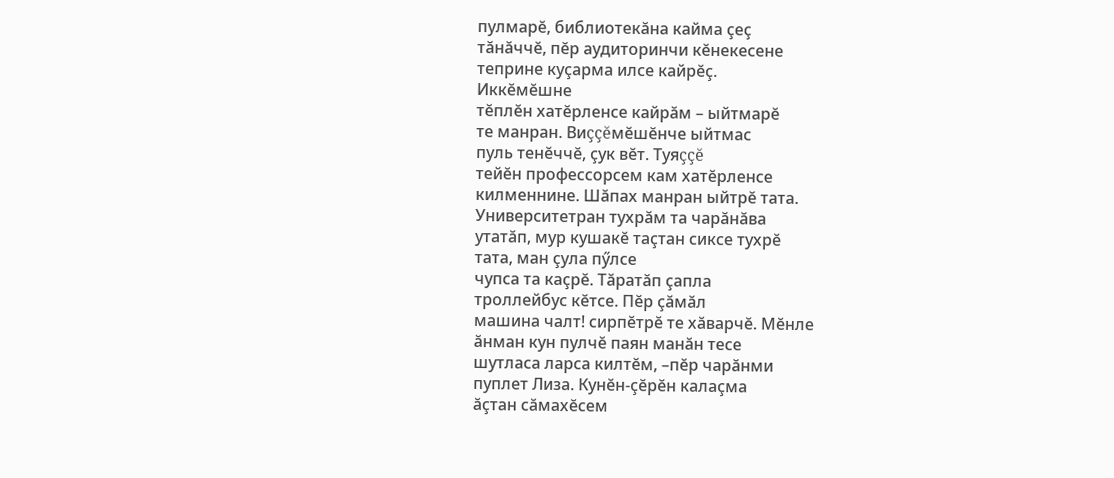пулмарĕ, библиотекăна кайма çеç
тăнăччĕ, пĕр аудиторинчи кĕнекесене
теприне куçарма илсе кайрĕç.
Иккĕмĕшне
тĕплĕн хатĕрленсе кайрăм – ыйтмарĕ
те манран. Виççĕмĕшĕнче ыйтмас
пуль тенĕччĕ, çук вĕт. Туяççĕ
тейĕн профессорсем кам хатĕрленсе
килменнине. Шăпах манран ыйтрĕ тата.
Университетран тухрăм та чарăнăва
утатăп, мур кушакĕ таçтан сиксе тухрĕ
тата, ман çула пӳлсе
чупса та каçрĕ. Тăратăп çапла
троллейбус кĕтсе. Пĕр çăмăл
машина чалт! сирпĕтрĕ те хăварчĕ. Мĕнле
ăнман кун пулчĕ паян манăн тесе
шутласа ларса килтĕм, –пĕр чарăнми
пуплет Лиза. Кунĕн-çĕрĕн калаçма
ăçтан сăмахĕсем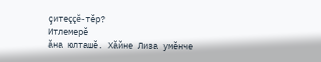çитеççĕ-тĕр?
Итлемерĕ
ăна юлташĕ. Хăйне Лиза умĕнче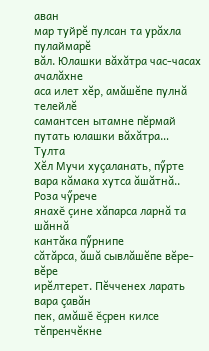аван
мар туйрĕ пулсан та урăхла пулаймарĕ
вăл. Юлашки вăхăтра час-часах ачалăхне
аса илет хĕр, амăшĕпе пулнă телейлĕ
самантсен ытамне пĕрмай
путать юлашки вăхăтра…
Тулта
Хĕл Мучи хуçаланать, пӳрте
вара кăмака хутса ăшăтнă.. Роза чӳрече
янахĕ çине хăпарса ларнă та шăннă
кантăка пӳрнипе
сăтăрса, ăшă сывлăшĕпе вĕре-вĕре
ирĕлтерет. Пĕчченех ларать вара çавăн
пек, амăшĕ ĕçрен килсе тĕпренчĕкне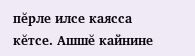пĕрле илсе каясса кĕтсе. Ашшĕ кайнине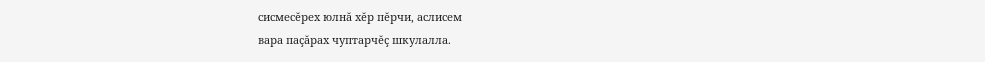сисмесĕрех юлнă хĕр пĕрчи, аслисем
вара паçăрах чуптарчĕç шкулалла.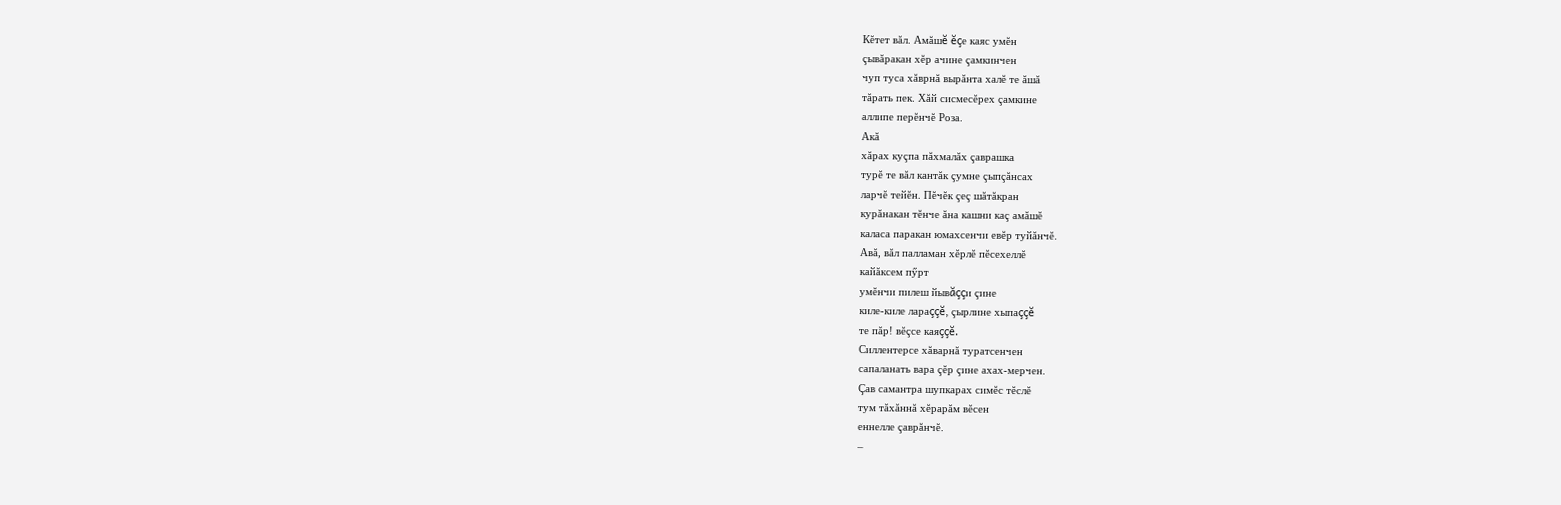Кĕтет вăл. Амăшĕ ĕçе каяс умĕн
çывăракан хĕр ачине çамкинчен
чуп туса хăврнă вырăнта халĕ те ăшă
тăрать пек. Хăй сисмесĕрех çамкине
аллипе перĕнчĕ Роза.
Акă
хăрах куçпа пăхмалăх çаврашка
турĕ те вăл кантăк çумне çыпçăнсах
ларчĕ тейĕн. Пĕчĕк çеç шăтăкран
курăнакан тĕнче ăна кашни каç амăшĕ
каласа паракан юмахсенчи евĕр туйăнчĕ.
Авă, вăл палламан хĕрлĕ пĕсехеллĕ
кайăксем пӳрт
умĕнчи пилеш йывăççи çине
киле-киле лараççĕ, çырлине хыпаççĕ
те пăр! вĕçсе каяççĕ.
Силлентерсе хăварнă туратсенчен
сапаланать вара çĕр çине ахах-мерчен.
Çав самантра шупкарах симĕс тĕслĕ
тум тăхăннă хĕрарăм вĕсен
еннелле çаврăнчĕ.
–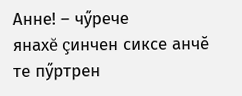Анне! – чӳрече
янахĕ çинчен сиксе анчĕ те пӳртрен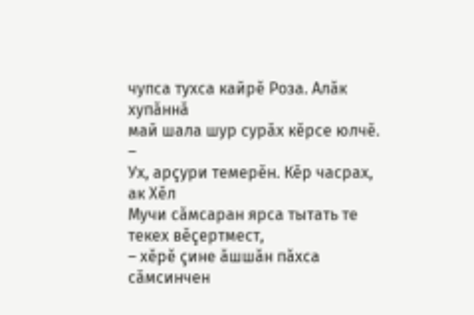чупса тухса кайрĕ Роза. Алăк хупăннă
май шала шур сурăх кĕрсе юлчĕ.
–
Ух, арçури темерĕн. Кĕр часрах, ак Хĕл
Мучи сăмсаран ярса тытать те текех вĕçертмест,
– хĕрĕ çине ăшшăн пăхса сăмсинчен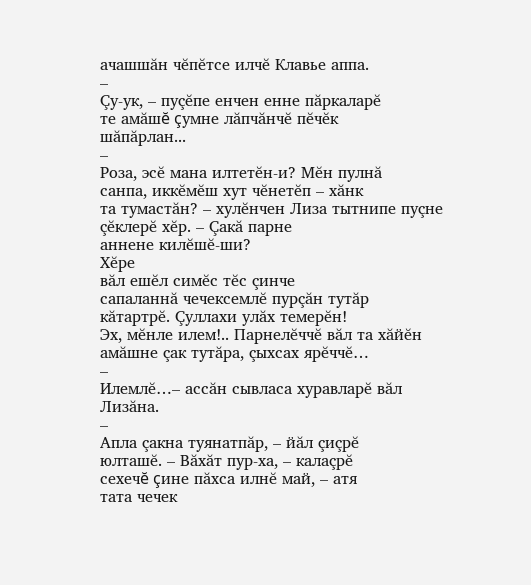ачашшăн чĕпĕтсе илчĕ Клавье аппа.
–
Çу-ук, – пуçĕпе енчен енне пăркаларĕ
те амăшĕ çумне лăпчăнчĕ пĕчĕк
шăпăрлан...
–
Роза, эсĕ мана илтетĕн-и? Мĕн пулнă
санпа, иккĕмĕш хут чĕнетĕп – хăнк
та тумастăн? – хулĕнчен Лиза тытнипе пуçне
çĕклерĕ хĕр. – Çакă парне
аннене килĕшĕ-ши?
Хĕре
вăл ешĕл симĕс тĕс çинче
сапаланнă чечексемлĕ пурçăн тутăр
кăтартрĕ. Çуллахи улăх темерĕн!
Эх, мĕнле илем!.. Парнелĕччĕ вăл та хăйĕн
амăшне çак тутăра, çыхсах ярĕччĕ…
–
Илемлĕ…– ассăн сывласа хуравларĕ вăл
Лизăна.
–
Апла çакна туянатпăр, – йăл çиçрĕ
юлташĕ. – Вăхăт пур-ха, – калаçрĕ
сехечĕ çине пăхса илнĕ май, – атя
тата чечек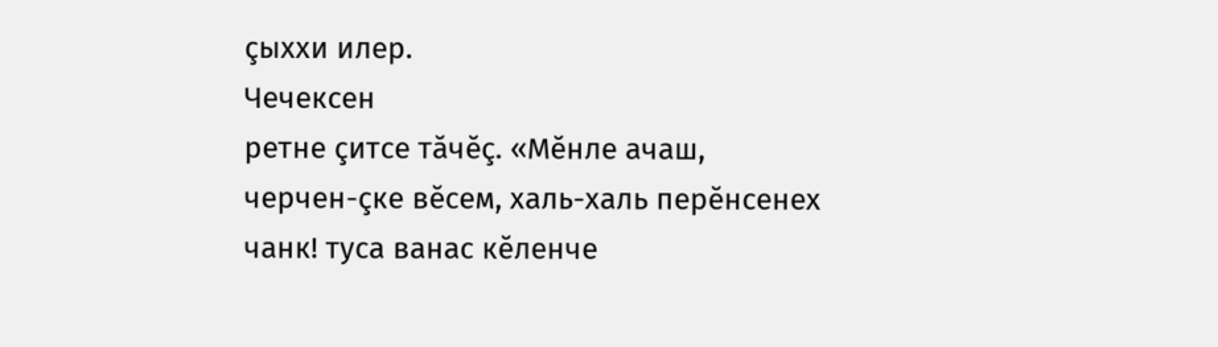çыххи илер.
Чечексен
ретне çитсе тăчĕç. «Мĕнле ачаш,
черчен-çке вĕсем, халь-халь перĕнсенех
чанк! туса ванас кĕленче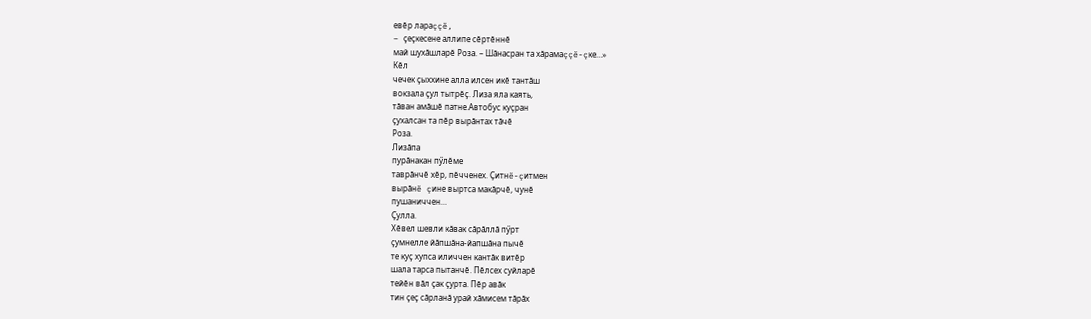евĕр лараççĕ,
– çеçкесене аллипе сĕртĕннĕ
май шухăшларĕ Роза. – Шăнасран та хăрамаççĕ-çке…»
Кĕл
чечек çыххине алла илсен икĕ тантăш
вокзала çул тытрĕç. Лиза яла каять,
тăван амăшĕ патне.Автобус куçран
çухалсан та пĕр вырăнтах тăчĕ
Роза.
Лизăпа
пурăнакан пӳлĕме
таврăнчĕ хĕр, пĕчченех. Çитнĕ-çитмен
вырăнĕ çине выртса макăрчĕ, чунĕ
пушаниччен…
Çулла.
Хĕвел шевли кăвак сăрăллă пӳрт
çумнелле йăпшăна-йапшăна пычĕ
те куç хупса иличчен кантăк витĕр
шала тарса пытанчĕ. Пĕлсех суйларĕ
тейĕн вăл çак çурта. Пĕр авăк
тин çеç сăрланă урай хăмисем тăрăх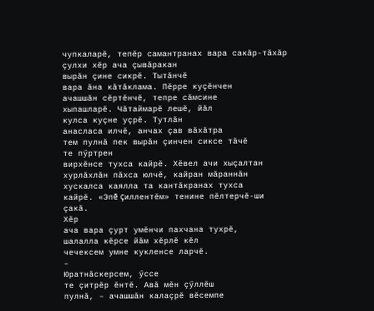чупкаларĕ, тепĕр самантранах вара сакăр-тăхăр
çулхи хĕр ача çывăракан
вырăн çине сикрĕ. Тытăнчĕ
вара ăна кăтăклама. Пĕрре куçĕнчен
ачашшăн сĕртĕнчĕ, тепре сăмсине
хыпашларĕ. Чăтаймарĕ лешĕ, йăл
кулса куçне уçрĕ. Тутлăн
анасласа илчĕ, анчах çав вăхăтра
тем пулнă пек вырăн çинчен сиксе тăчĕ
те пӳртрен
вирхĕнсе тухса кайрĕ. Хĕвел ачи хыçалтан
хурлăхлăн пăхса юлчĕ, кайран мăраннăн
хускалса каялла та кантăкранах тухса
кайрĕ. «Эпĕ çиллентĕм» тенине пĕлтерчĕ-ши
çакă.
Хĕр
ача вара çурт умĕнчи пахчана тухрĕ,
шалалла кĕрсе йăм хĕрлĕ кĕл
чечексем умне кукленсе ларчĕ.
–
Юратнăскерсем, ӳссе
те çитрĕр ĕнтĕ. Авă мĕн çӳллĕш
пулнă, – ачашшăн калаçрĕ вĕсемпе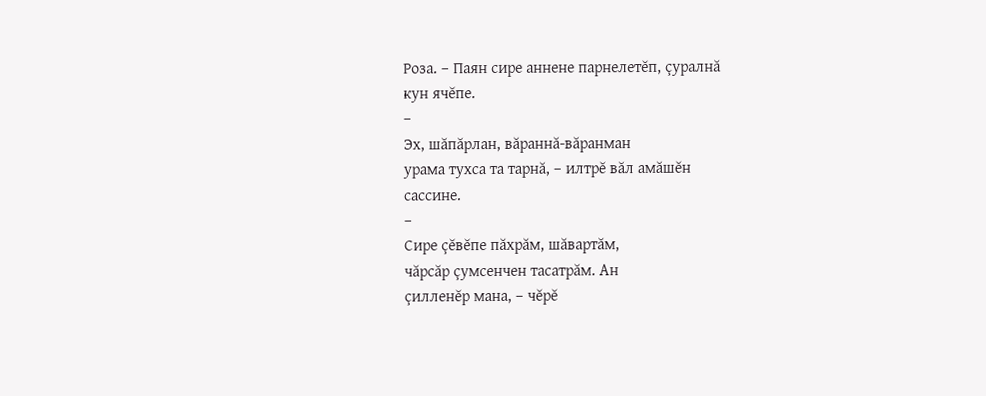Роза. – Паян сире аннене парнелетĕп, çуралнă
кун ячĕпе.
–
Эх, шăпăрлан, вăраннă-вăранман
урама тухса та тарнă, – илтрĕ вăл амăшĕн
сассине.
–
Сире çĕвĕпе пăхрăм, шăвартăм,
чăрсăр çумсенчен тасатрăм. Ан
çилленĕр мана, – чĕрĕ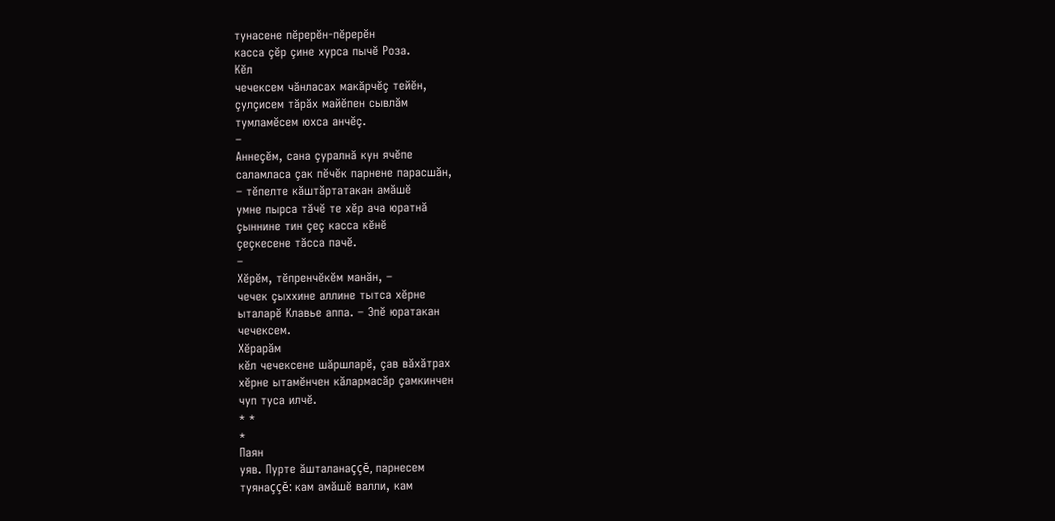тунасене пĕрерĕн-пĕрерĕн
касса çĕр çине хурса пычĕ Роза.
Кĕл
чечексем чăнласах макăрчĕç тейĕн,
çулçисем тăрăх майĕпен сывлăм
тумламĕсем юхса анчĕç.
–
Аннеçĕм, сана çуралнă кун ячĕпе
саламласа çак пĕчĕк парнене парасшăн,
– тĕпелте кăштăртатакан амăшĕ
умне пырса тăчĕ те хĕр ача юратнă
çыннине тин çеç касса кĕнĕ
çеçкесене тăсса пачĕ.
–
Хĕрĕм, тĕпренчĕкĕм манăн, –
чечек çыххине аллине тытса хĕрне
ыталарĕ Клавье аппа. – Эпĕ юратакан
чечексем.
Хĕрарăм
кĕл чечексене шăршларĕ, çав вăхăтрах
хĕрне ытамĕнчен кăлармасăр çамкинчен
чуп туса илчĕ.
* *
*
Паян
уяв. Пурте ăшталанаççĕ, парнесем
туянаççĕ: кам амăшĕ валли, кам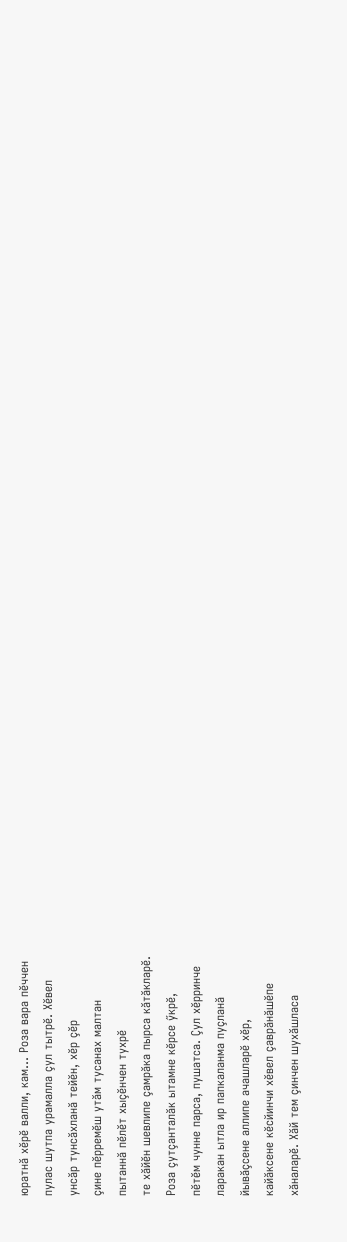юратнă хĕрĕ валли, кам… Роза вара пĕччен
пулас шутпа урамалла çул тытрĕ. Хĕвел
унсăр тунсăхланă тейĕн, хĕр çĕр
çине пĕрремĕш утăм тусанах малтан
пытаннă пĕлĕт хыçĕнчен тухрĕ
те хăйĕн шевлипе çамрăка пырса кăтăкларĕ.
Роза çутçанталăк ытамне кĕрсе ӳкрĕ,
пĕтĕм чунне парса, пушатса. Çул хĕрринче
ларакан ытла ир папкаланма пуçланă
йывăçсене аллипе ачашларĕ хĕр,
кайăксене кĕсйинчи хĕвел çаврăнăшĕпе
хăналарĕ. Хăй тем çинчен шухăшласа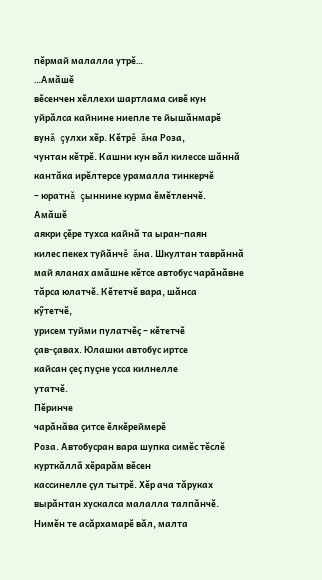пĕрмай малалла утрĕ…
…Амăшĕ
вĕсенчен хĕллехи шартлама сивĕ кун
уйрăлса кайнине ниепле те йышăнмарĕ
вунă çулхи хĕр. Кĕтрĕ ăна Роза,
чунтан кĕтрĕ. Кашни кун вăл килессе шăннă
кантăка ирĕлтерсе урамалла тинкерчĕ
– юратнă çыннине курма ĕмĕтленчĕ.
Амăшĕ
аякри çĕре тухса кайнă та ыран-паян
килес пекех туйăнчĕ ăна. Шкултан таврăннă
май яланах амăшне кĕтсе автобус чарăнăвне
тăрса юлатчĕ. Кĕтетчĕ вара, шăнса
кӳтетчĕ,
урисем туйми пулатчĕç – кĕтетчĕ
çав-çавах. Юлашки автобус иртсе
кайсан çеç пуçне усса килнелле
утатчĕ.
Пĕринче
чарăнăва çитсе ĕлкĕреймерĕ
Роза. Автобусран вара шупка симĕс тĕслĕ
курткăллă хĕрарăм вĕсен
кассинелле çул тытрĕ. Хĕр ача тăруках
вырăнтан хускалса малалла талпăнчĕ.
Нимĕн те асăрхамарĕ вăл, малта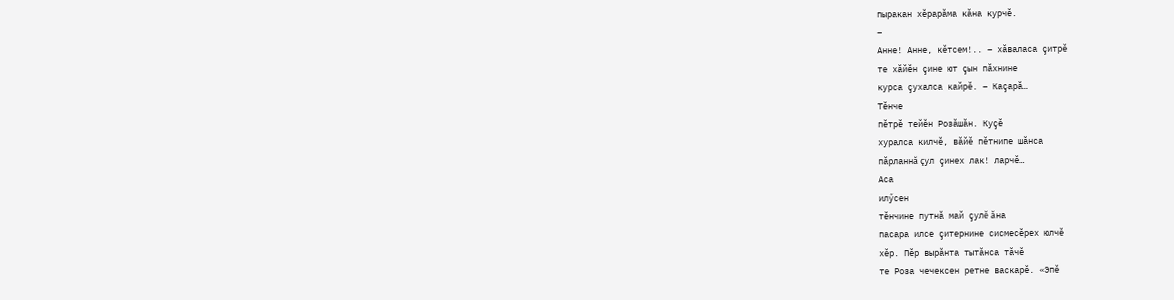пыракан хĕрарăма кăна курчĕ.
–
Анне! Анне, кĕтсем!.. – хăваласа çитрĕ
те хăйĕн çине ют çын пăхнине
курса çухалса кайрĕ. – Каçарă…
Тĕнче
пĕтрĕ тейĕн Розăшăн. Куçĕ
хуралса килчĕ, вăйĕ пĕтнипе шăнса
пăрланнă çул çинех лак! ларчĕ…
Аса
илӳсен
тĕнчине путнă май çулĕ ăна
пасара илсе çитернине сисмесĕрех юлчĕ
хĕр. Пĕр вырăнта тытăнса тăчĕ
те Роза чечексен ретне васкарĕ. «Эпĕ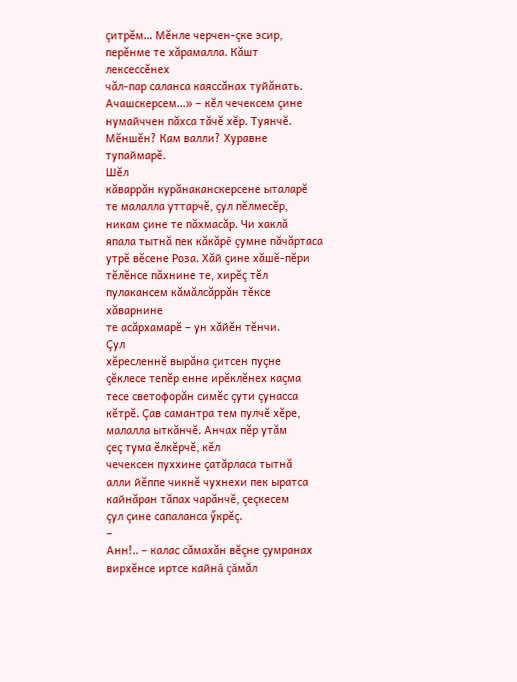çитрĕм… Мĕнле черчен-çке эсир,
перĕнме те хăрамалла. Кăшт лексессĕнех
чăл-пар саланса каяссăнах туйăнать.
Ачашскерсем…» – кĕл чечексем çине
нумайччен пăхса тăчĕ хĕр. Туянчĕ.
Мĕншĕн? Кам валли? Хуравне тупаймарĕ.
Шĕл
кăваррăн курăнаканскерсене ыталарĕ
те малалла уттарчĕ, çул пĕлмесĕр,
никам çине те пăхмасăр. Чи хаклă
япала тытнă пек кăкăрĕ çумне пăчăртаса
утрĕ вĕсене Роза. Хăй çине хăшĕ-пĕри
тĕлĕнсе пăхнине те, хирĕç тĕл
пулакансем кăмăлсăррăн тĕксе хăварнине
те асăрхамарĕ – ун хăйĕн тĕнчи.
Çул
хĕресленнĕ вырăна çитсен пуçне
çĕклесе тепĕр енне ирĕклĕнех каçма
тесе светофорăн симĕс çути çунасса
кĕтрĕ. Çав самантра тем пулчĕ хĕре,
малалла ыткăнчĕ. Анчах пĕр утăм
çеç тума ĕлкĕрчĕ, кĕл
чечексен пуххине çатăрласа тытнă
алли йĕппе чикнĕ чухнехи пек ыратса
кайнăран тăпах чарăнчĕ, çеçкесем
çул çине сапаланса ӳкрĕç.
–
Анн!.. – калас сăмахăн вĕçне çумранах
вирхĕнсе иртсе кайнă çăмăл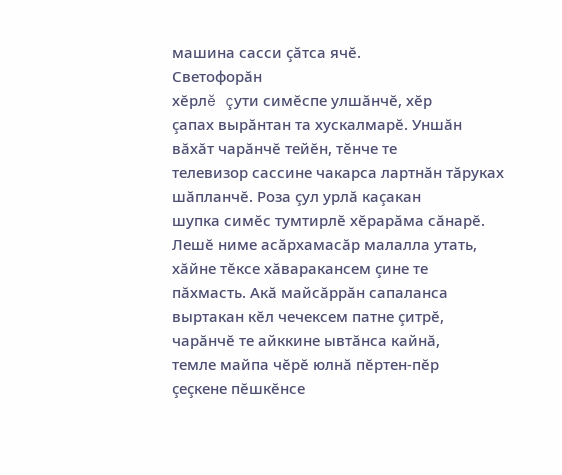машина сасси çăтса ячĕ.
Светофорăн
хĕрлĕ çути симĕспе улшăнчĕ, хĕр
çапах вырăнтан та хускалмарĕ. Уншăн
вăхăт чарăнчĕ тейĕн, тĕнче те
телевизор сассине чакарса лартнăн тăруках
шăпланчĕ. Роза çул урлă каçакан
шупка симĕс тумтирлĕ хĕрарăма сăнарĕ.
Лешĕ ниме асăрхамасăр малалла утать,
хăйне тĕксе хăваракансем çине те
пăхмасть. Акă майсăррăн сапаланса
выртакан кĕл чечексем патне çитрĕ,
чарăнчĕ те айккине ывтăнса кайнă,
темле майпа чĕрĕ юлнă пĕртен-пĕр
çеçкене пĕшкĕнсе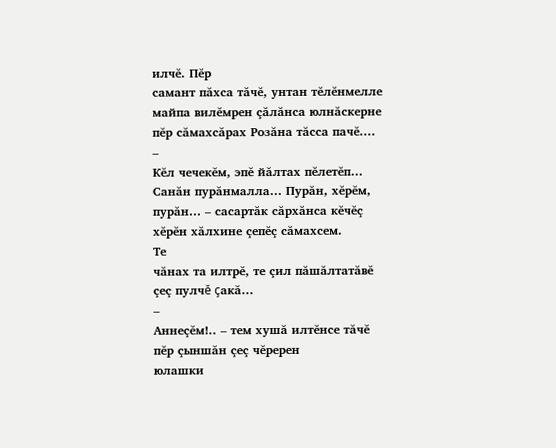илчĕ. Пĕр
самант пăхса тăчĕ, унтан тĕлĕнмелле
майпа вилĕмрен çăлăнса юлнăскерне
пĕр сăмахсăрах Розăна тăсса пачĕ....
–
Кĕл чечекĕм, эпĕ йăлтах пĕлетĕп…
Санăн пурăнмалла… Пурăн, хĕрĕм,
пурăн… – сасартăк сăрхăнса кĕчĕç
хĕрĕн хăлхине çепĕç сăмахсем.
Те
чăнах та илтрĕ, те çил пăшăлтатăвĕ
çеç пулчĕ çакă…
–
Аннеçĕм!.. – тем хушă илтĕнсе тăчĕ
пĕр çыншăн çеç чĕререн
юлашки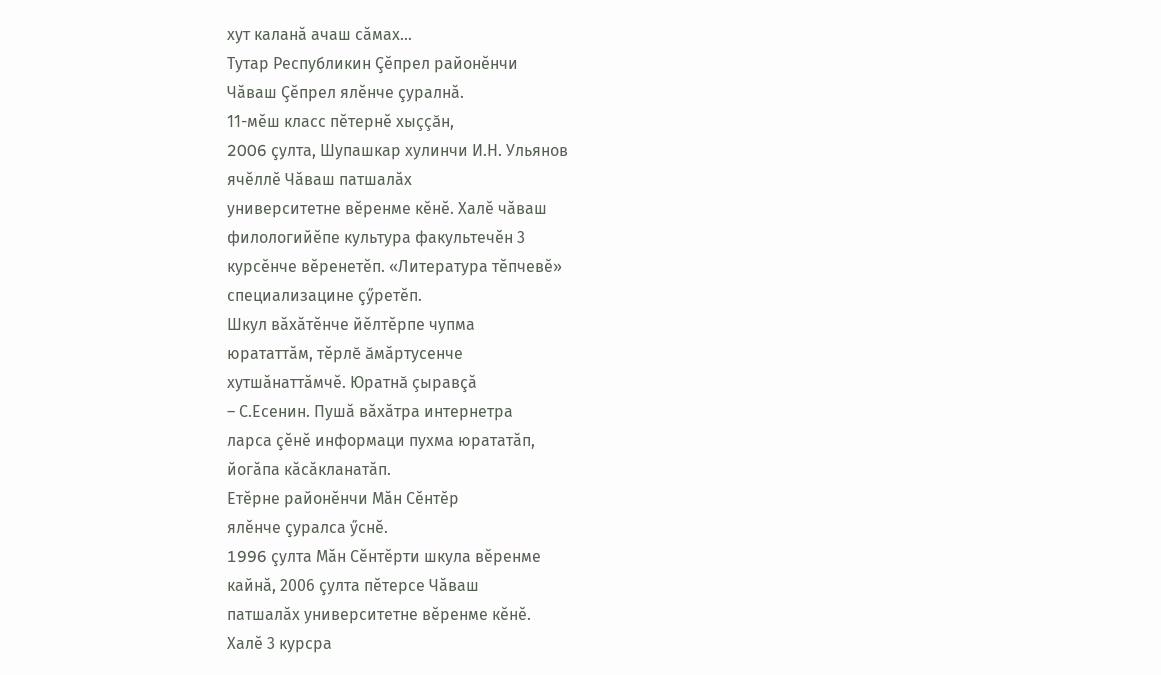хут каланă ачаш сăмах…
Тутар Республикин Çĕпрел районĕнчи
Чăваш Çĕпрел ялĕнче çуралнă.
11-мĕш класс пĕтернĕ хыççăн,
2006 çулта, Шупашкар хулинчи И.Н. Ульянов
ячĕллĕ Чăваш патшалăх
университетне вĕренме кĕнĕ. Халĕ чăваш
филологийĕпе культура факультечĕн 3
курсĕнче вĕренетĕп. «Литература тĕпчевĕ»
специализацине çӳретĕп.
Шкул вăхăтĕнче йĕлтĕрпе чупма
юрататтăм, тĕрлĕ ăмăртусенче
хутшăнаттăмчĕ. Юратнă çыравçă
– С.Есенин. Пушă вăхăтра интернетра
ларса çĕнĕ информаци пухма юрататăп,
йогăпа кăсăкланатăп.
Етĕрне районĕнчи Мăн Сĕнтĕр
ялĕнче çуралса ӳснĕ.
1996 çулта Мăн Сĕнтĕрти шкула вĕренме
кайнă, 2006 çулта пĕтерсе Чăваш
патшалăх университетне вĕренме кĕнĕ.
Халĕ 3 курсра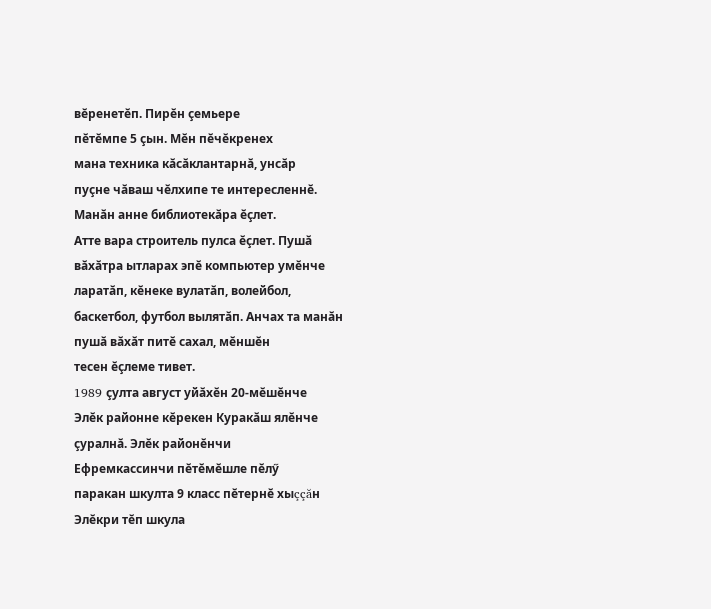вĕренетĕп. Пирĕн çемьере
пĕтĕмпе 5 çын. Мĕн пĕчĕкренех
мана техника кăсăклантарнă, унсăр
пуçне чăваш чĕлхипе те интересленнĕ.
Манăн анне библиотекăра ĕçлет.
Атте вара строитель пулса ĕçлет. Пушă
вăхăтра ытларах эпĕ компьютер умĕнче
ларатăп, кĕнеке вулатăп, волейбол,
баскетбол, футбол вылятăп. Анчах та манăн
пушă вăхăт питĕ сахал, мĕншĕн
тесен ĕçлеме тивет.
1989 çулта август уйăхĕн 20-мĕшĕнче
Элĕк районне кĕрекен Куракăш ялĕнче
çуралнă. Элĕк районĕнчи
Ефремкассинчи пĕтĕмĕшле пĕлӳ
паракан шкулта 9 класс пĕтернĕ хыççăн
Элĕкри тĕп шкула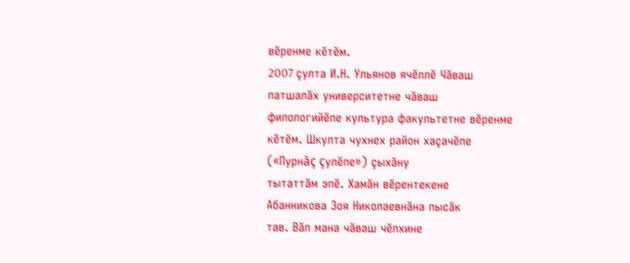вĕренме кĕтĕм.
2007 çулта И.Н. Ульянов ячĕллĕ Чăваш
патшалăх университетне чăваш
филологийĕпе культура факультетне вĕренме
кĕтĕм. Шкулта чухнех район хаçачĕпе
(«Пурнăç çулĕпе») çыхăну
тытаттăм эпĕ. Хамăн вĕрентекене
Абанникова Зоя Николаевнăна пысăк
тав. Вăл мана чăваш чĕлхине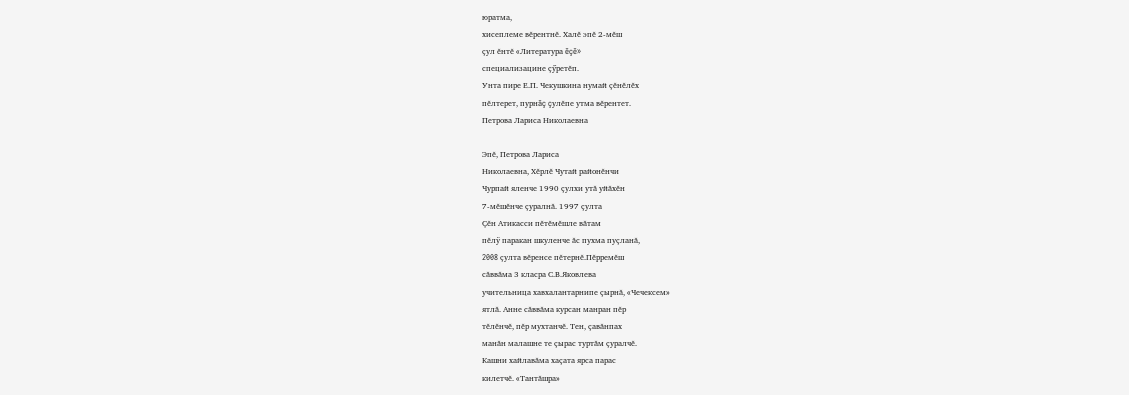юратма,
хисеплеме вĕрентнĕ. Халĕ эпĕ 2-мĕш
çул ĕнтĕ «Литература ĕçĕ»
специализацине çӳретĕп.
Унта пире Е.П. Чекушкина нумай çĕнĕлĕх
пĕлтерет, пурнăç çулĕпе утма вĕрентет.
Петрова Лариса Николаевна

Эпĕ, Петрова Лариса
Николаевна, Хĕрлĕ Чутай районĕнчи
Чурпай яленче 1990 çулхи утă уйăхĕн
7-мĕшĕнче çуралнă. 1997 çулта
Çĕн Атикасси пĕтĕмĕшле вăтам
пĕлÿ паракан шкуленче ăс пухма пуçланă,
2008 çулта вĕренсе пĕтернĕ.Пĕрремĕш
сăввăма 3 класра С.В.Яковлева
учительница хавхалантарнипе çырнă, «Чечексем»
ятлă. Анне сăввăма курсан манран пĕр
тĕлĕнчĕ, пĕр мухтанчĕ. Тен, çавăнпах
манăн малашне те çырас туртăм çуралчĕ.
Кашни хайлавăма хаçата ярса парас
килетчĕ. «Тантăшра»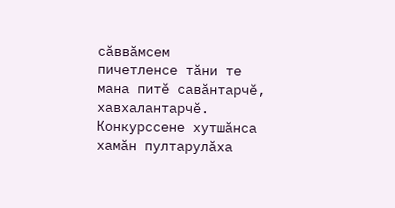сăввăмсем
пичетленсе тăни те мана питĕ савăнтарчĕ,
хавхалантарчĕ. Конкурссене хутшăнса
хамăн пултарулăха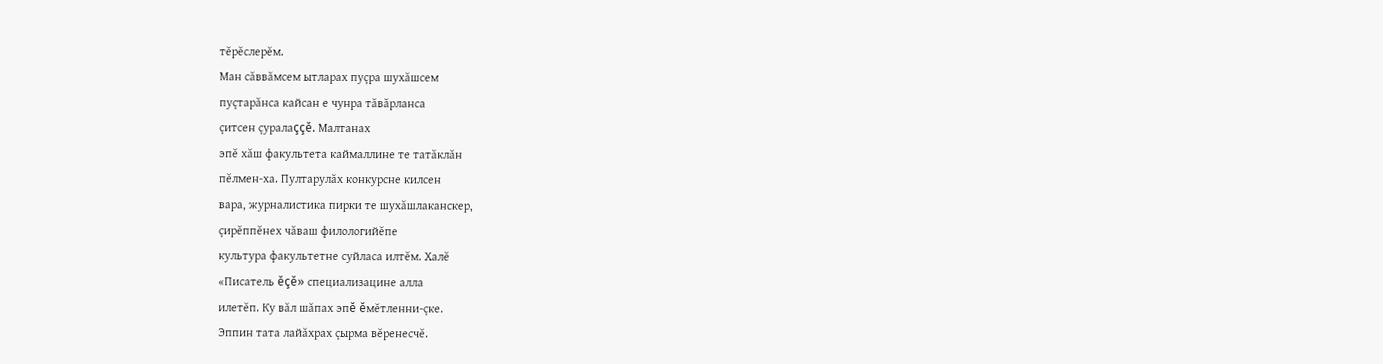тĕрĕслерĕм.
Ман сăввăмсем ытларах пуçра шухăшсем
пуçтарăнса кайсан е чунра тăвăрланса
çитсен çуралаççĕ. Малтанах
эпĕ хăш факультета каймаллине те татăклăн
пĕлмен-ха. Пултарулăх конкурсне килсен
вара, журналистика пирки те шухăшлаканскер,
çирĕппĕнех чăваш филологийĕпе
культура факультетне суйласа илтĕм. Халĕ
«Писатель ĕçĕ» специализацине алла
илетĕп. Ку вăл шăпах эпĕ ĕмĕтленни-çке.
Эппин тата лайăхрах çырма вĕренесчĕ.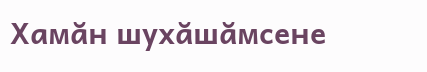Хамăн шухăшăмсене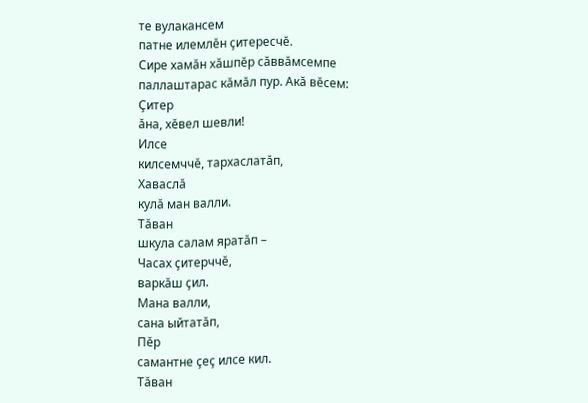те вулакансем
патне илемлĕн çитересчĕ.
Сире хамăн хăшпĕр сăввăмсемпе
паллаштарас кăмăл пур. Акă вĕсем:
Çитер
ăна, хĕвел шевли!
Илсе
килсемччĕ, тархаслатăп,
Хаваслă
кулă ман валли.
Тăван
шкула салам яратăп –
Часах çитерччĕ,
варкăш çил.
Мана валли,
сана ыйтатăп,
Пĕр
самантне çеç илсе кил.
Тăван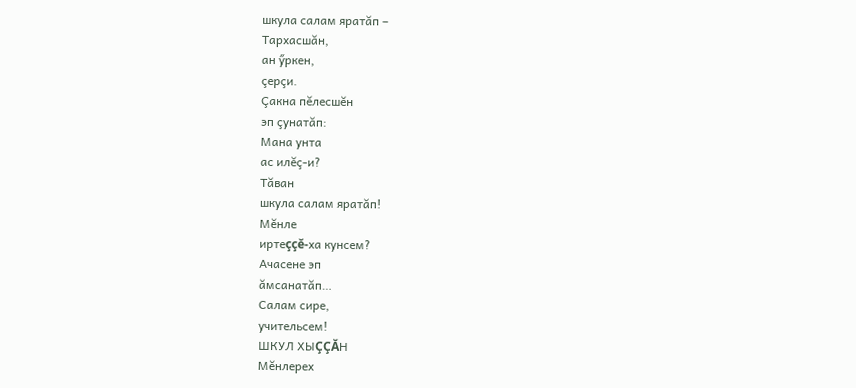шкула салам яратăп –
Тархасшăн,
ан ӳркен,
çерçи.
Çакна пĕлесшĕн
эп çунатăп:
Мана унта
ас илĕç-и?
Тăван
шкула салам яратăп!
Мĕнле
иртеççĕ-ха кунсем?
Ачасене эп
ăмсанатăп…
Салам сире,
учительсем!
ШКУЛ ХЫÇÇĂН
Мĕнлерех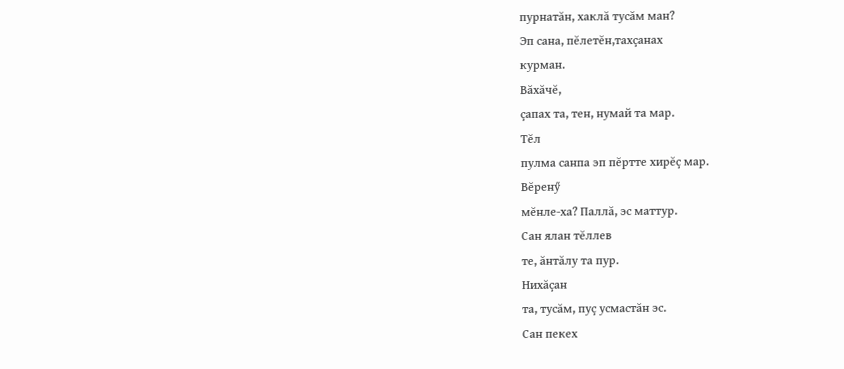пурнатăн, хаклă тусăм ман?
Эп сана, пĕлетĕн,тахçанах
курман.
Вăхăчĕ,
çапах та, тен, нумай та мар.
Тĕл
пулма санпа эп пĕртте хирĕç мар.
Вĕренӳ
мĕнле-ха? Паллă, эс маттур.
Сан ялан тĕллев
те, ăнтăлу та пур.
Нихăçан
та, тусăм, пуç усмастăн эс.
Сан пекех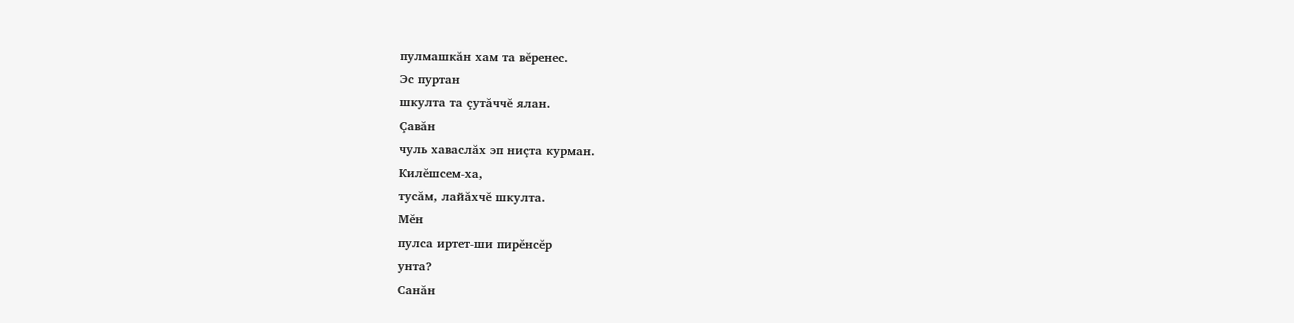пулмашкăн хам та вĕренес.
Эс пуртан
шкулта та çутăччĕ ялан.
Çавăн
чуль хаваслăх эп ниçта курман.
Килĕшсем-ха,
тусăм, лайăхчĕ шкулта.
Мĕн
пулса иртет-ши пирĕнсĕр
унта?
Санăн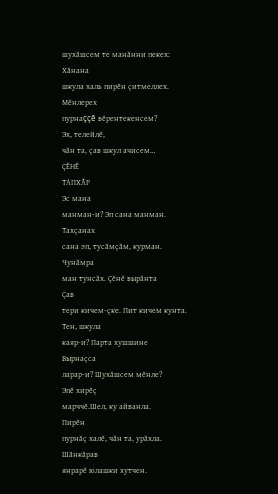шухăшсем те манăнни пекех:
Хăнана
шкула халь пирĕн çитмеллех.
Мĕнлерех
пурнаççĕ вĕрентекенсем?
Эх, телейлĕ,
чăн та, çав шкул ачисем…
ÇĔНĔ
ТАПХĂР
Эс мана
манман-и? Эп сана манман.
Тахçанах
сана эп, тусăмçăм, курман.
Чунăмра
ман тунсăх. Çĕнĕ вырăнта
Çав
тери кичем-çке. Пит кичем кунта.
Тен, шкула
каяр-и? Парта хушшине
Вырнаçса
ларар-и? Шухăшсем мĕнле?
Эпĕ хирĕç
марччĕ.Шел, ку айванла.
Пирĕн
пурнăç халĕ, чăн та, урăхла.
Шăнкăрав
янрарĕ юлашки хутчен.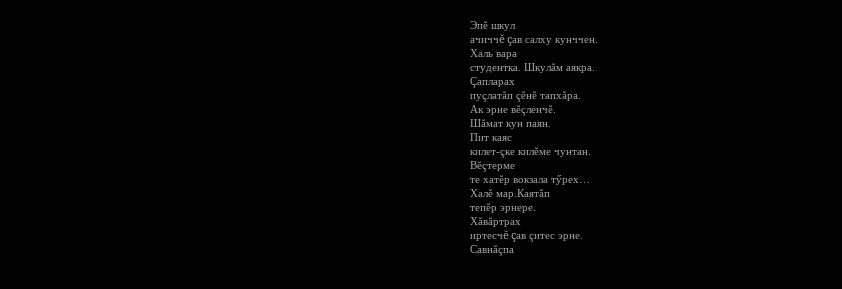Эпĕ шкул
ачиччĕ çав салху кунччен.
Халь вара
студентка. Шкулăм аякра.
Çапларах
пуçлатăп çĕнĕ тапхăра.
Ак эрне вĕçленчĕ.
Шăмат кун паян.
Пит каяс
килет-çке килĕме чунтан.
Вĕçтерме
те хатĕр вокзала тӳрех…
Халĕ мар.Каятăп
тепĕр эрнере.
Хăвăртрах
иртесчĕ çав çитес эрне.
Савнăçпа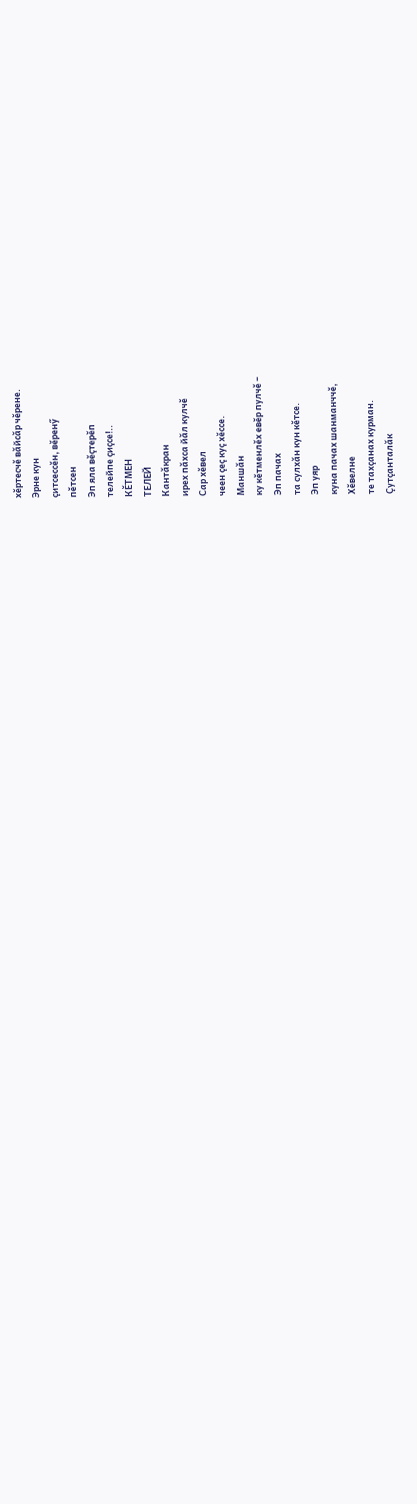хĕртесчĕ вăйсăр чĕрене.
Эрне кун
çитсессĕн, вĕренӳ
пĕтсен
Эп яла вĕçтерĕп
телейпе çиçсе!..
КĔТМЕН
ТЕЛЕЙ
Кантăкран
ирех пăхса йăл кулчĕ
Сар хĕвел
чеен çеç куç хĕссе.
Маншăн
ку кĕтменлĕх евĕр пулчĕ –
Эп пачах
та сулхăн кун кĕтсе.
Эп уяр
куна пачах шанманччĕ,
Хĕвелне
те тахçанах курман.
Çутçанталăк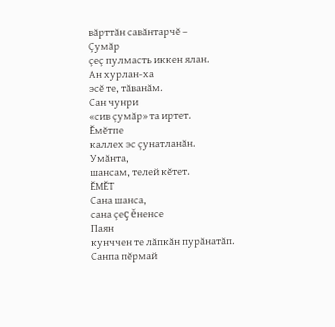вăрттăн савăнтарчĕ –
Çумăр
çеç пулмасть иккен ялан.
Ан хурлан-ха
эсĕ те, тăванăм.
Сан чунри
«сив çумăр» та иртет.
Ĕмĕтпе
каллех эс çунатланăн.
Умăнта,
шансам, телей кĕтет.
ĔМĔТ
Сана шанса,
сана çеç ĕненсе
Паян
кунччен те лăпкăн пурăнатăп.
Санпа пĕрмай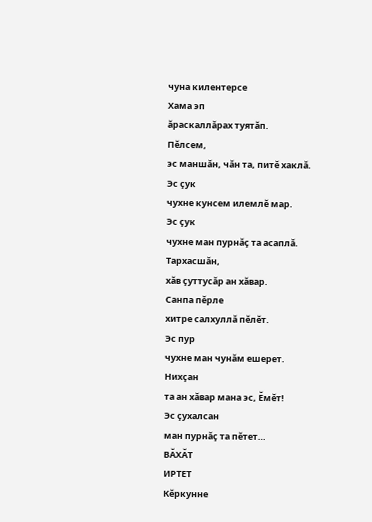чуна килентерсе
Хама эп
ăраскаллăрах туятăп.
Пĕлсем,
эс маншăн, чăн та, питĕ хаклă.
Эс çук
чухне кунсем илемлĕ мар.
Эс çук
чухне ман пурнăç та асаплă.
Тархасшăн,
хăв çуттусăр ан хăвар.
Санпа пĕрле
хитре салхуллă пĕлĕт.
Эс пур
чухне ман чунăм ешерет.
Нихçан
та ан хăвар мана эс, Ĕмĕт!
Эс çухалсан
ман пурнăç та пĕтет…
ВĂХĂТ
ИРТЕТ
Кĕркунне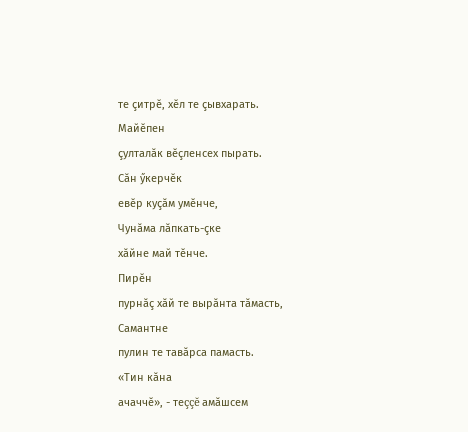те çитрĕ, хĕл те çывхарать.
Майĕпен
çулталăк вĕçленсех пырать.
Сăн ӳкерчĕк
евĕр куçăм умĕнче,
Чунăма лăпкать-çке
хăйне май тĕнче.
Пирĕн
пурнăç хăй те вырăнта тăмасть,
Самантне
пулин те тавăрса памасть.
«Тин кăна
ачаччĕ», - теççĕ амăшсем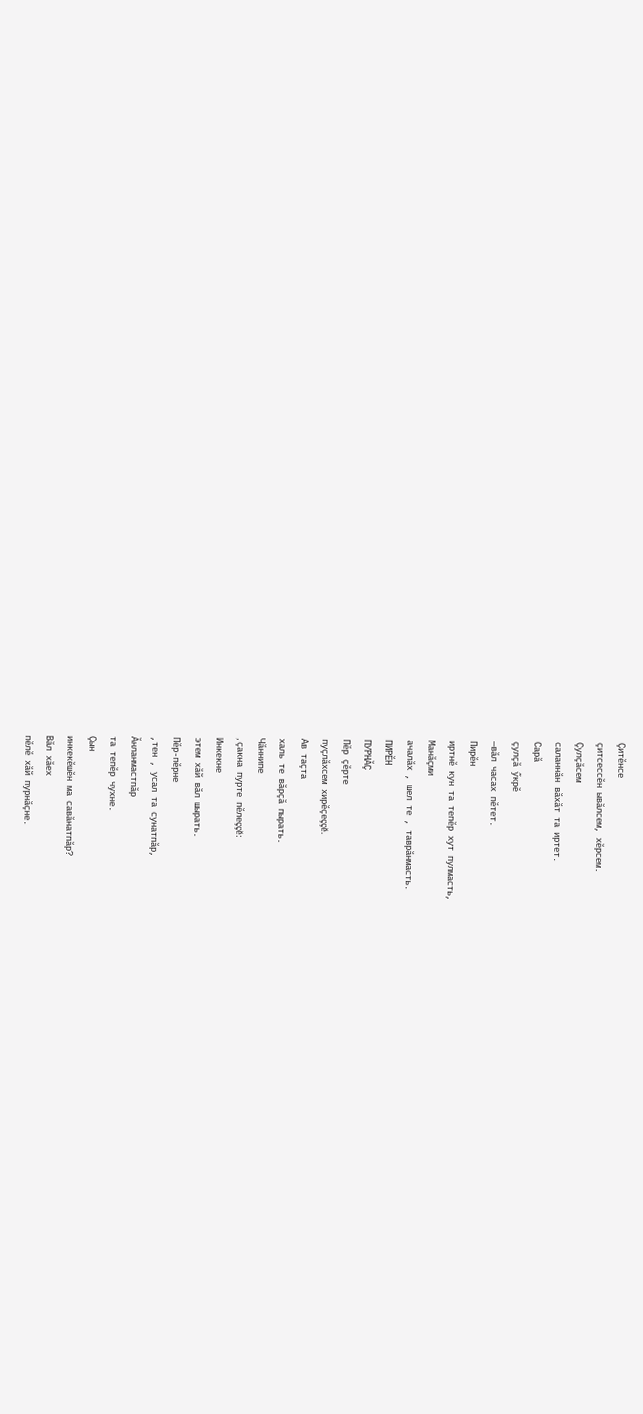Çитĕнсе
çитсессĕн ывăлсем, хĕрсем.
Çулçăсем
саланнăн вăхăт та иртет.
Сарă
çулçă ӳкрĕ
—вăл часах пĕтет.
Пирĕн
иртнĕ кун та тепĕр хут пулмасть,
Манăçми
ачалăх , шел те , таврăнмасть.
ПИРĔН
ПУРНĂÇ
Пĕр çĕрте
пуçлăхсем хирĕçеççĕ.
Ав таçта
халь те вăрçă пырать.
Чăннипе
, çакна пурте пĕлеççĕ:
Инкекне
этем хăй вăл шырать.
Пĕр-пĕрне
,тен , усал та сунатпăр,
Ăнланмастпăр
та тепĕр чухне.
Çын
инкекĕшĕн ма савăнатпăр?
Вăл хăех
пĕлĕ хăй пурнăçне.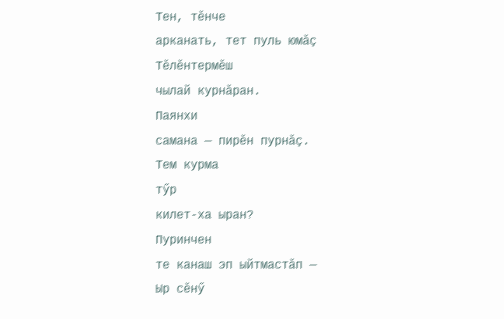Тен, тĕнче
арканать, тет пуль юмăç
Тĕлĕнтермĕш
чылай курнăран.
Паянхи
самана — пирĕн пурнăç.
Тем курма
тӳр
килет-ха ыран?
Пуринчен
те канаш эп ыйтмастăп —
Ыр сĕнӳ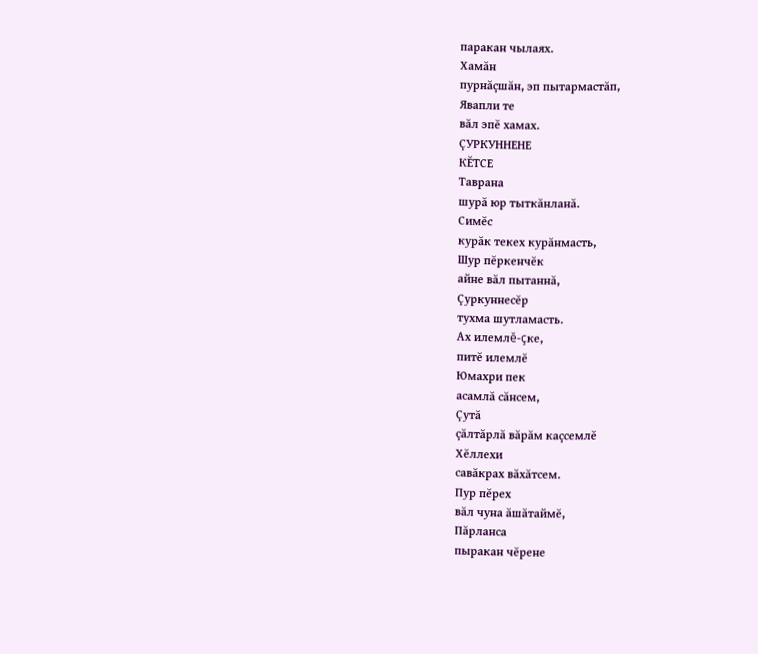паракан чылаях.
Хамăн
пурнăçшăн, эп пытармастăп,
Явапли те
вăл эпĕ хамах.
ÇУРКУННЕНЕ
КĔТСЕ
Таврана
шурă юр тыткăнланă.
Симĕс
курăк текех курăнмасть,
Шур пĕркенчĕк
айне вăл пытаннă,
Çуркуннесĕр
тухма шутламасть.
Ах илемлĕ-çке,
питĕ илемлĕ
Юмахри пек
асамлă сăнсем,
Çутă
çăлтăрлă вăрăм каçсемлĕ
Хĕллехи
савăкрах вăхăтсем.
Пур пĕрех
вăл чуна ăшăтаймĕ,
Пăрланса
пыракан чĕрене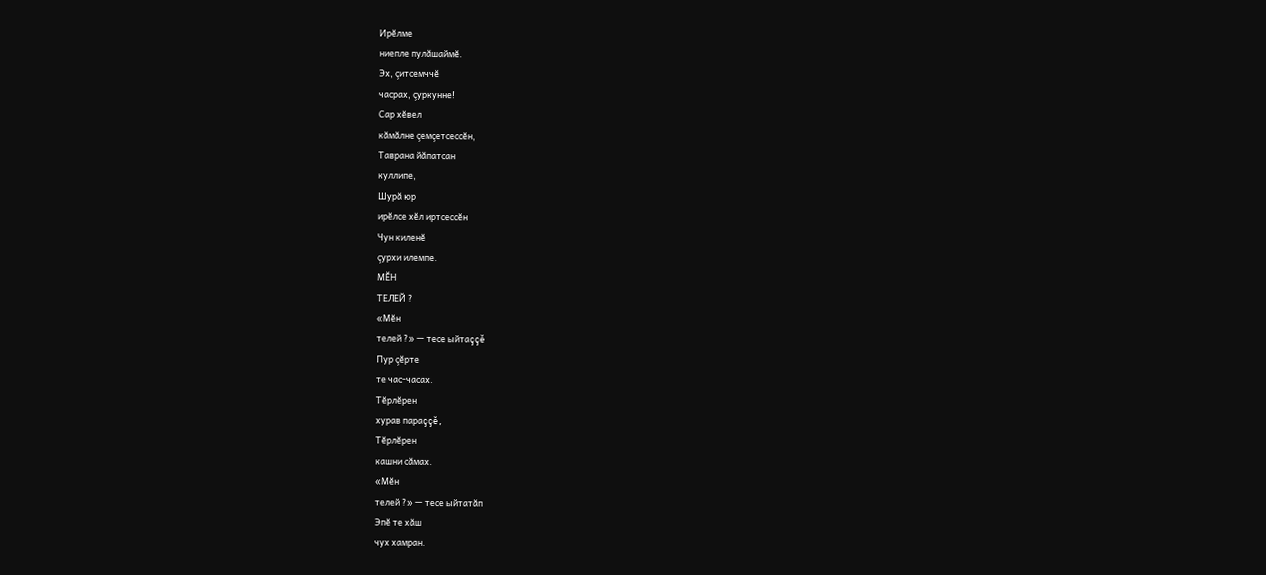Ирĕлме
ниепле пулăшаймĕ.
Эх, çитсемччĕ
часрах, çуркунне!
Сар хĕвел
кăмăлне çемçетсессĕн,
Таврана йăпатсан
куллипе,
Шурă юр
ирĕлсе хĕл иртсессĕн
Чун киленĕ
çурхи илемпе.
МĔН
ТЕЛЕЙ ?
«Мĕн
телей ?» — тесе ыйтаççĕ
Пур çĕрте
те час-часах.
Тĕрлĕрен
хурав параççĕ,
Тĕрлĕрен
кашни сăмах.
«Мĕн
телей ?» — тесе ыйтатăп
Эпĕ те хăш
чух хамран.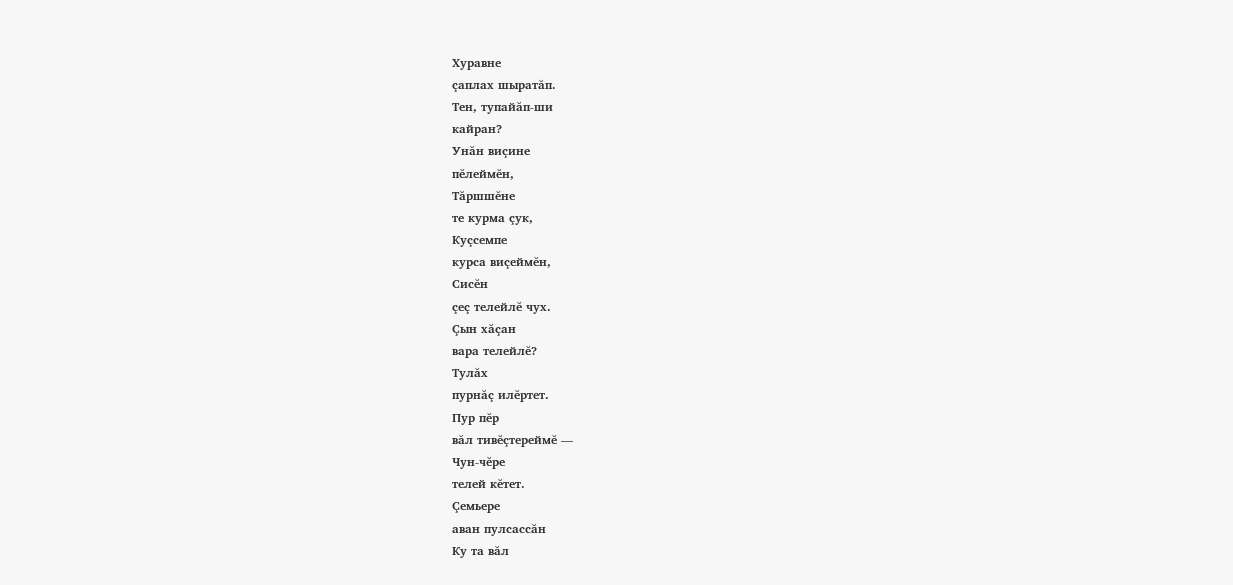Хуравне
çаплах шыратăп.
Тен, тупайăп-ши
кайран?
Унăн виçине
пĕлеймĕн,
Тăршшĕне
те курма çук,
Куçсемпе
курса виçеймĕн,
Сисĕн
çеç телейлĕ чух.
Çын хăçан
вара телейлĕ?
Тулăх
пурнăç илĕртет.
Пур пĕр
вăл тивĕçтереймĕ —
Чун-чĕре
телей кĕтет.
Çемьере
аван пулсассăн
Ку та вăл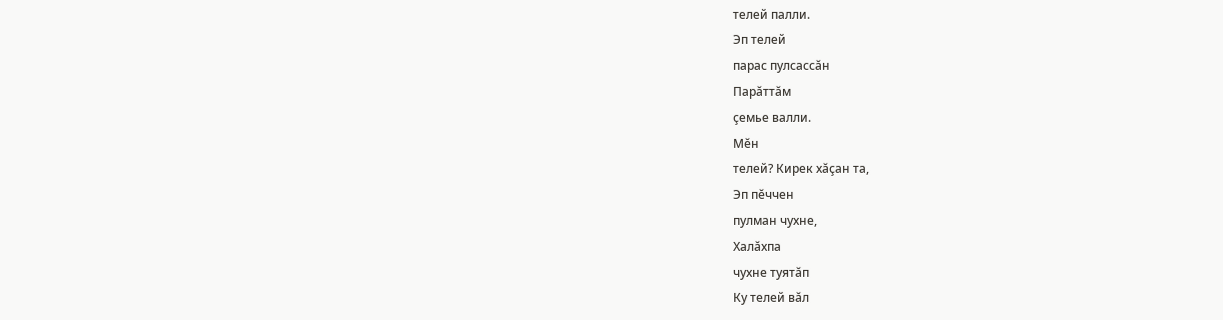телей палли.
Эп телей
парас пулсассăн
Парăттăм
çемье валли.
Мĕн
телей? Кирек хăçан та,
Эп пĕччен
пулман чухне,
Халăхпа
чухне туятăп
Ку телей вăл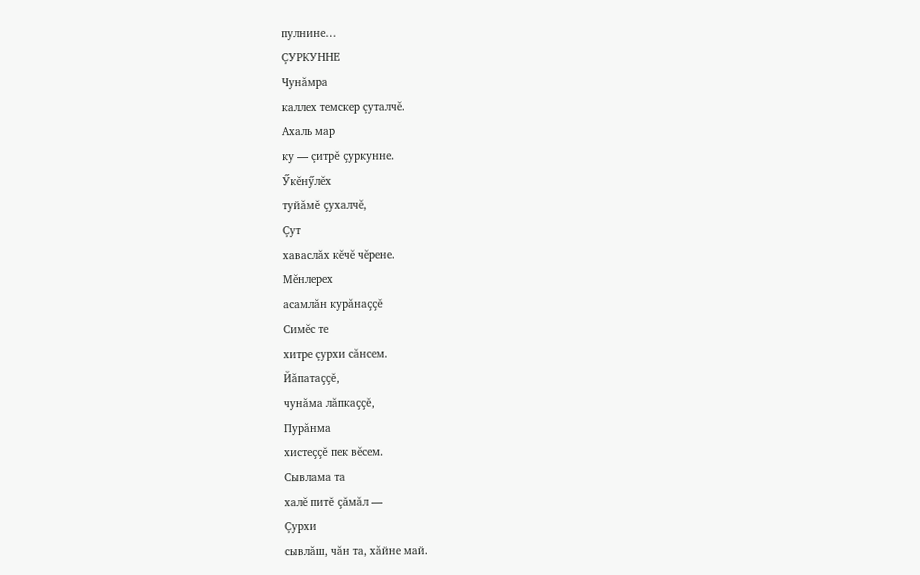пулнине…
ÇУРКУННЕ
Чунăмра
каллех темскер çуталчĕ.
Ахаль мар
ку — çитрĕ çуркунне.
Ӳкĕнӳлĕх
туйăмĕ çухалчĕ,
Çут
хаваслăх кĕчĕ чĕрене.
Мĕнлерех
асамлăн курăнаççĕ
Симĕс те
хитре çурхи сăнсем.
Йăпатаççĕ,
чунăма лăпкаççĕ,
Пурăнма
хистеççĕ пек вĕсем.
Сывлама та
халĕ питĕ çăмăл —
Çурхи
сывлăш, чăн та, хăйне май.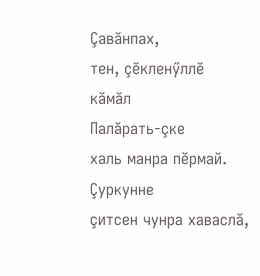Çавăнпах,
тен, çĕкленӳллĕ
кăмăл
Палăрать-çке
халь манра пĕрмай.
Çуркунне
çитсен чунра хаваслă,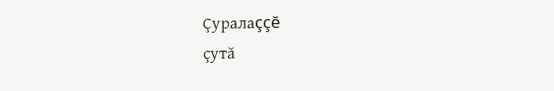Çуралаççĕ
çутă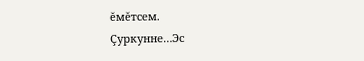ĕмĕтсем.
Çуркунне…Эс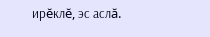ирĕклĕ, эс аслă.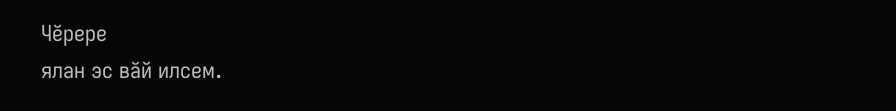Чĕрере
ялан эс вăй илсем.